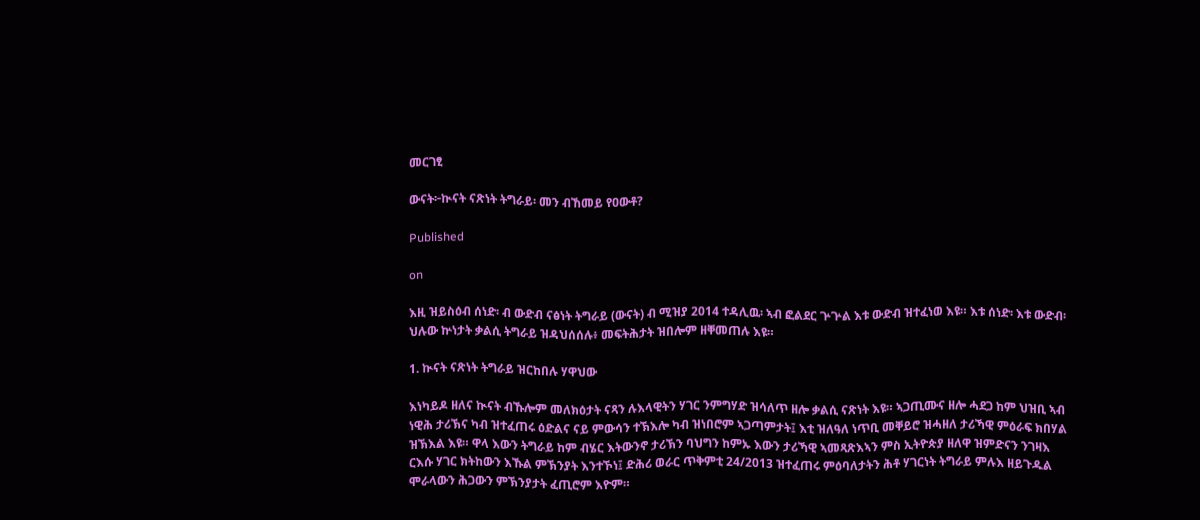መርገፂ

ውናት፦ኲናት ናጽነት ትግራይ፡ መን ብኸመይ የዐውቶ?

Published

on

እዚ ዝይስዕብ ሰነድ፡ ብ ውድብ ናፅነት ትግራይ (ውናት) ብ ሚዝያ 2014 ተዳሊዉ፡ ኣብ ፎልደር ጕጕል እቱ ውድብ ዝተፈነወ እዩ። እቱ ሰነድ፡ እቱ ውድብ፡ ህሉው ኵነታት ቃልሲ ትግራይ ዝዳህሰሰሉ፥ መፍትሕታት ዝበሎም ዘቐመጠሉ እዩ።

1. ኲናት ናጽነት ትግራይ ዝርከበሉ ሃዋህው

እነካይዶ ዘለና ኲናት ብኹሎም መለክዕታት ናጻን ሉእላዊትን ሃገር ንምግሃድ ዝሳለጥ ዘሎ ቃልሲ ናጽነት እዩ። ኣጋጢሙና ዘሎ ሓደጋ ከም ህዝቢ ኣብ ነዊሕ ታሪኽና ካብ ዝተፈጠሩ ዕድልና ናይ ምውሳን ተኽእሎ ካብ ዝነበሮም ኣጋጣምታት፤ እቲ ዝለዓለ ነጥቢ መቐይሮ ዝሓዘለ ታሪኻዊ ምዕራፍ ክበሃል ዝኽእል እዩ። ዋላ እውን ትግራይ ከም ብሄር እትውንኖ ታሪኽን ባህግን ከምኡ እውን ታሪኻዊ ኣመጻጽእኣን ምስ ኢትዮጵያ ዘለዋ ዝምድናን ንገዛእ ርእሱ ሃገር ክትከውን እኹል ምኽንያት እንተኾነ፤ ድሕሪ ወራር ጥቅምቲ 24/2013 ዝተፈጠሩ ምዕባለታትን ሕቶ ሃገርነት ትግራይ ምሉእ ዘይጉዱል ሞራላውን ሕጋውን ምኽንያታት ፈጢሮም እዮም።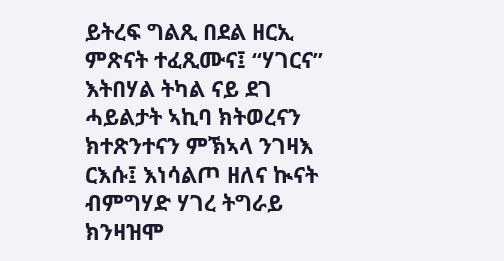ይትረፍ ግልጺ በደል ዘርኢ ምጽናት ተፈጺሙና፤ “ሃገርና” እትበሃል ትካል ናይ ደገ ሓይልታት ኣኪባ ክትወረናን ክተጽንተናን ምኽኣላ ንገዛእ ርእሱ፤ እነሳልጦ ዘለና ኲናት ብምግሃድ ሃገረ ትግራይ ክንዛዝሞ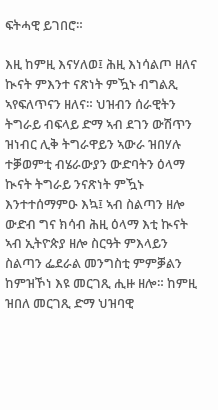ፍትሓዊ ይገበሮ።

እዚ ከምዚ እናሃለወ፤ ሕዚ እነሳልጦ ዘለና ኲናት ምእንተ ናጽነት ምዃኑ ብግልጺ ኣየፍለጥናን ዘለና። ህዝብን ሰራዊትን ትግራይ ብፍላይ ድማ ኣብ ደገን ውሽጥን ዝነብር ሊቅ ትግራዋይን ኣውራ ዝበሃሉ ተቓወምቲ ብሄራውያን ውድባትን ዕላማ ኲናት ትግራይ ንናጽነት ምዃኑ እንተተሰማምዑ እኳ፤ ኣብ ስልጣን ዘሎ ውድብ ግና ክሳብ ሕዚ ዕላማ እቲ ኲናት ኣብ ኢትዮጵያ ዘሎ ስርዓት ምእላይን ስልጣን ፌደራል መንግስቲ ምምቓልን ከምዝኾነ እዩ መርገጺ ሒዙ ዘሎ። ከምዚ ዝበለ መርገጺ ድማ ህዝባዊ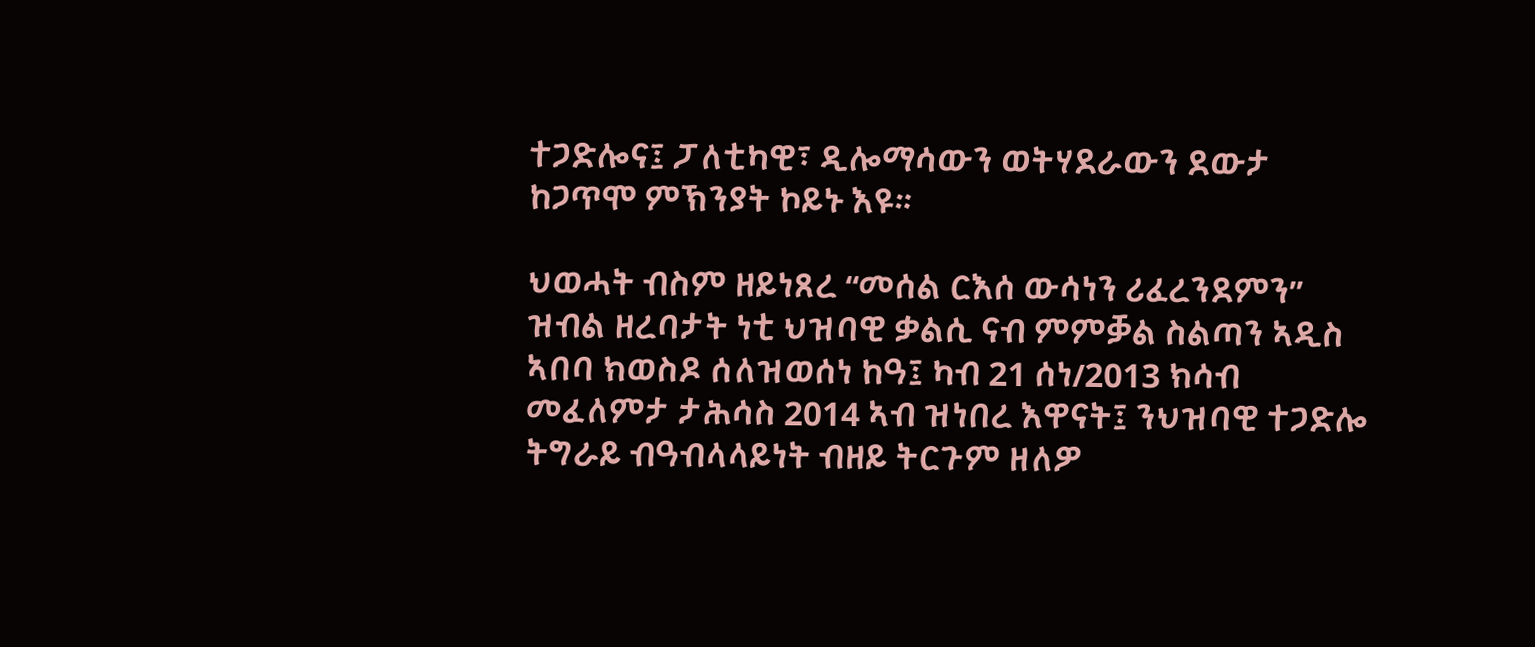ተጋድሎና፤ ፓለቲካዊ፣ ዲሎማሳውን ወትሃደራውን ደውታ ከጋጥሞ ምኽንያት ኮይኑ እዩ።

ህወሓት ብስም ዘይነጸረ “መሰል ርእሰ ውሳነን ሪፈረንደምን” ዝብል ዘረባታት ነቲ ህዝባዊ ቃልሲ ናብ ምምቓል ስልጣን ኣዲስ ኣበባ ክወስዶ ሰለዝወሰነ ከዓ፤ ካብ 21 ሰነ/2013 ክሳብ መፈለምታ ታሕሳስ 2014 ኣብ ዝነበረ እዋናት፤ ንህዝባዊ ተጋድሎ ትግራይ ብዓብላላይነት ብዘይ ትርጉም ዘለዎ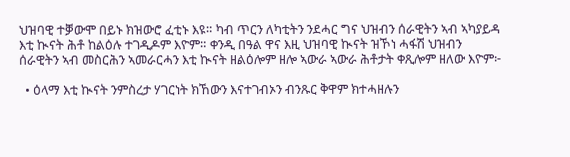ህዝባዊ ተቓውሞ በይኑ ክዝውሮ ፈቲኑ እዩ። ካብ ጥርን ለካቲትን ንደሓር ግና ህዝብን ሰራዊትን ኣብ ኣካያይዳ እቲ ኲናት ሕቶ ከልዕሉ ተገዲዶም እዮም። ቀንዲ በዓል ዋና እዚ ህዝባዊ ኲናት ዝኾነ ሓፋሽ ህዝብን ሰራዊትን ኣብ መስርሕን ኣመራርሓን እቲ ኲናት ዘልዕሎም ዘሎ ኣውራ ኣውራ ሕቶታት ቀጺሎም ዘለው እዮም፦

  • ዕላማ እቲ ኲናት ንምስረታ ሃገርነት ክኸውን እናተገብኦን ብንጹር ቅዋም ክተሓዘሉን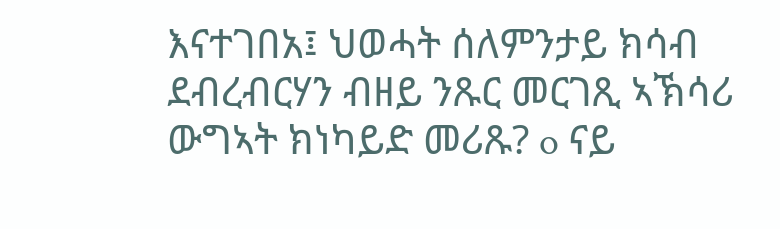እናተገበአ፤ ህወሓት ሰለምንታይ ክሳብ ደብረብርሃን ብዘይ ንጹር መርገጺ ኣኽሳሪ ውግኣት ክነካይድ መሪጹ? o ናይ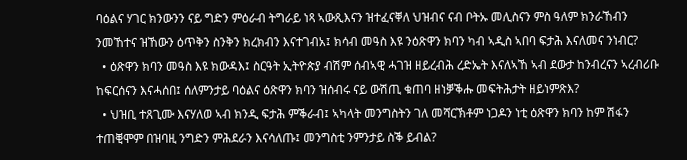ባዕልና ሃገር ክንውንን ናይ ግድን ምዕራብ ትግራይ ነጻ ኣውጺእናን ዝተፈናቐለ ህዝብና ናብ ቦትኡ መሊስናን ምስ ዓለም ክንራኸብን ንመኸተና ዝኸውን ዕጥቅን ስንቅን ክረክብን እናተገብአ፤ ክሳብ መዓስ እዩ ንዕጽዋን ክባን ካብ ኣዲስ ኣበባ ፍታሕ እናለመና ንነብር?
  • ዕጽዋን ክባን መዓስ እዩ ክውዳእ፤ ስርዓት ኢትዮጵያ ብሽም ሰብኣዊ ሓገዝ ዘይረብሕ ረድኤት እናለኣኸ ኣብ ደውታ ከንብረናን ኣረብሪቡ ከፍርሰናን እናሓሰበ፤ ሰለምንታይ ባዕልና ዕጽዋን ክባን ዝሰብሩ ናይ ውሽጢ ቁጠባ ዘነቓቕሑ መፍትሕታት ዘይነምጽእ?
  • ህዝቢ ተጸጊሙ እናሃለወ ኣብ ክንዲ ፍታሕ ምቕራብ፤ ኣካላት መንግስትን ገለ መሻርኽቶም ነጋዶን ነቲ ዕጽዋን ክባን ከም ሽፋን ተጠቒሞም በዝባዚ ንግድን ምሕደራን እናሳለጡ፤ መንግስቲ ንምንታይ ስቕ ይብል?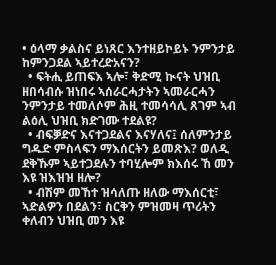• ዕላማ ቃልስና ይነጸር እንተዘይኮይኑ ንምንታይ ከምንጋደል ኣይተረድአናን?
  • ፍትሒ ይጠፍእ ኣሎ፣ ቅድሚ ኲናት ህዝቢ ዘበሳብሱ ዝነበሩ ኣሰራርሓታትን ኣመራርሓን ንምንታይ ተመለሶም ሕዚ ተመሳሳሊ ጸገም ኣብ ልዕሊ ህዝቢ ክድገሙ ተደልዩ?
  • ብፍቓድና እናተጋደልና እናሃለና፤ ሰለምንታይ ግዱድ ምስላፍን ማእሰርትን ይመጽእ? ወለዲ ደቅኹም ኣይተጋደሉን ተባሂሎም ክእሰሩ ኸ መን እዩ ዝእዝዝ ዘሎ?
  • ብሽም መኸተ ዝሳለጡ ዘለው ማእሰርቲ፣ ኣድልዎን በደልን፣ ስርቅን ምዝመዛ ጥሪትን ቀለብን ህዝቢ መን እዩ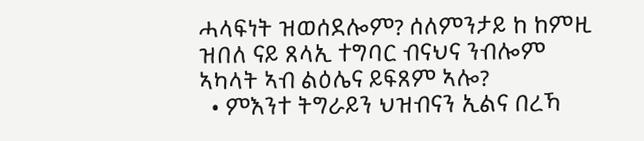ሓላፍነት ዝወሰደሎም? ሰለምንታይ ከ ከምዚ ዝበለ ናይ ጸላኢ ተግባር ብናህና ንብሎም ኣካላት ኣብ ልዕሌና ይፍጸም ኣሎ?
  • ምእንተ ትግራይን ህዝብናን ኢልና በረኻ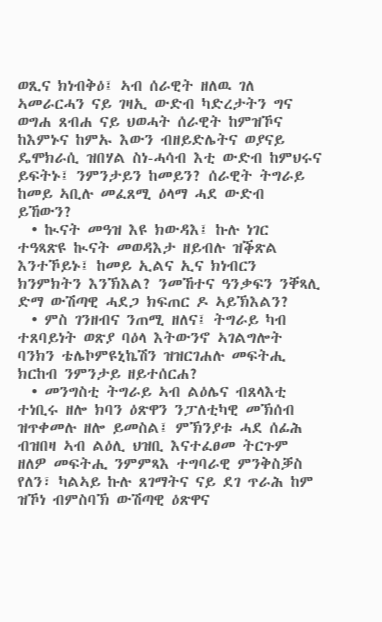ወጺና ክነብቅዕ፤ ኣብ ሰራዊት ዘለዉ ገለ ኣመራርሓን ናይ ገዛኢ ውድብ ካድረታትን ግና ወግሐ ጸብሐ ናይ ህወሓት ሰራዊት ከምዝኾና ከእምኑና ከምኡ እውን ብዘይድሌትና ወያናይ ዴሞክራሲ ዝበሃል ስነ-ሓሳብ እቲ ውድብ ከምህሩና ይፍትኑ፤ ንምንታይን ከመይን? ሰራዊት ትግራይ ከመይ ኣቢሉ መፈጸሚ ዕላማ ሓደ ውድብ ይኸውን?
  • ኲናት መዓዝ እዩ ክውዳእ፤ ኩሉ ነገር ተዓጻጽዩ ኲናት መወዳእታ ዘይብሉ ዝቕጽል እንተኾይኑ፤ ከመይ ኢልና ኢና ክነብርን ክንምክትን እንኽእል? ንመኸተና ዓንቃፍን ንቐጻሊ ድማ ውሽጣዊ ሓደጋ ክፍጠር ዶ ኣይኽእልን?
  • ምስ ገንዘብና ንጠሚ ዘለና፤ ትግራይ ካብ ተጸባይነት ወጽያ ባዕላ እትውንኖ ኣገልግሎት ባንክን ቴሌኮምዩኒኬሽን ዝዝርገሐሉ መፍትሒ ክርከብ ንምንታይ ዘይተሰርሐ?
  • መንግስቲ ትግራይ ኣብ ልዕሌና ብጸላእቲ ተነቢሩ ዘሎ ክባን ዕጽዋን ንፓለቲካዊ መኽሰብ ዝጥቀመሉ ዘሎ ይመስል፤ ምኽንያቱ ሓደ ሰፊሕ ብዝበዛ ኣብ ልዕሊ ህዝቢ እናተፈፀመ ትርጉም ዘለዎ መፍትሒ ንምምጻእ ተግባራዊ ምንቅስቓስ የለን፣ ካልኣይ ኩሉ ጸገማትና ናይ ደገ ጥራሕ ከም ዝኾነ ብምስባኽ ውሽጣዊ ዕጽዋና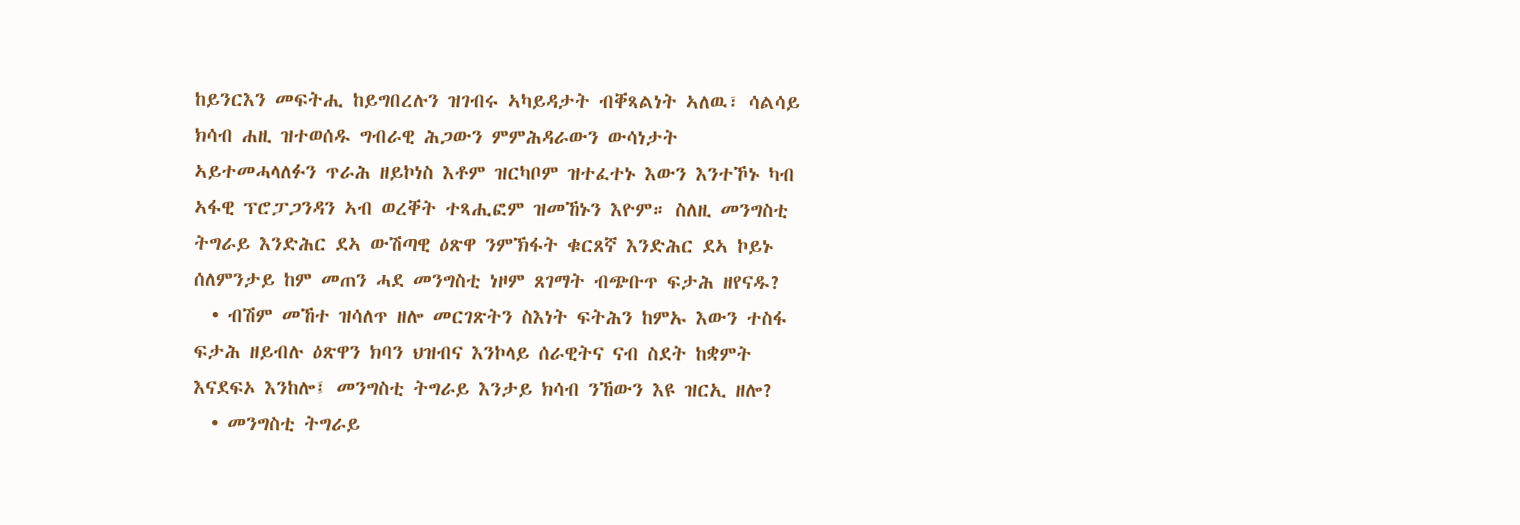ከይንርእን መፍትሒ ከይግበረሉን ዝገብሩ ኣካይዳታት ብቐጻልነት ኣለዉ፣ ሳልሳይ ክሳብ ሐዚ ዝተወሰዱ ግብራዊ ሕጋውን ምምሕዳራውን ውሳነታት ኣይተመሓላለፉን ጥራሕ ዘይኮነስ እቶም ዝርካቦም ዝተፈተኑ እውን እንተኾኑ ካብ ኣፋዊ ፕሮፓጋንዳን ኣብ ወረቐት ተጻሒፎም ዝመኸኑን እዮም። ስለዚ መንግስቲ ትግራይ እንድሕር ደኣ ውሽጣዊ ዕጽዋ ንምኽፋት ቁርጸኛ እንድሕር ደኣ ኮይኑ ሰለምንታይ ከም መጠን ሓደ መንግስቲ ነዞም ጸገማት ብጭቡጥ ፍታሕ ዘየናዱ?
  • ብሽም መኸተ ዝሳለጥ ዘሎ መርገጽትን ስእነት ፍትሕን ከምኡ እውን ተስፋ ፍታሕ ዘይብሉ ዕጽዋን ክባን ህዝብና እንኮላይ ሰራዊትና ናብ ስደት ከቋምት እናደፍኦ እንከሎ፤ መንግስቲ ትግራይ እንታይ ክሳብ ንኸውን እዩ ዝርኢ ዘሎ?
  • መንግስቲ ትግራይ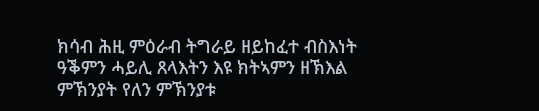ክሳብ ሕዚ ምዕራብ ትግራይ ዘይከፈተ ብስእነት ዓቕምን ሓይሊ ጸላእትን እዩ ክትኣምን ዘኽእል ምኽንያት የለን ምኽንያቱ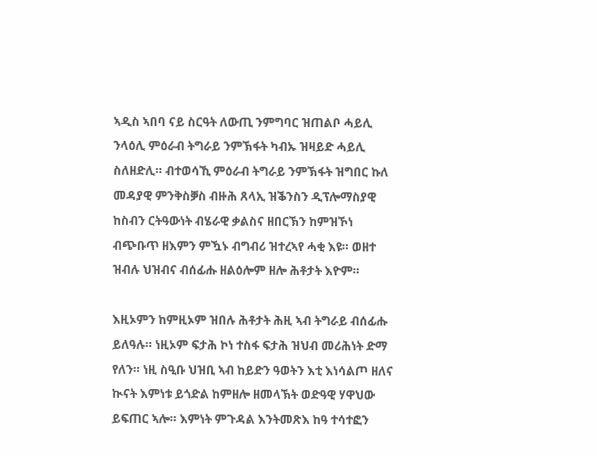ኣዲስ ኣበባ ናይ ስርዓት ለውጢ ንምግባር ዝጠልቦ ሓይሊ ንላዕሊ ምዕራብ ትግራይ ንምኽፋት ካብኡ ዝዛይድ ሓይሊ ስለዘድሊ። ብተወሳኺ ምዕራብ ትግራይ ንምኽፋት ዝግበር ኩለ መዳያዊ ምንቅስቓስ ብዙሕ ጸላኢ ዝቕንስን ዲፕሎማስያዊ ከስብን ርትዓውነት ብሄራዊ ቃልስና ዘበርኽን ከምዝኾነ ብጭቡጥ ዘእምን ምዃኑ ብግብሪ ዝተረኣየ ሓቂ እዩ። ወዘተ ዝብሉ ህዝብና ብሰፊሑ ዘልዕሎም ዘሎ ሕቶታት እዮም።

እዚኦምን ከምዚኦም ዝበሉ ሕቶታት ሕዚ ኣብ ትግራይ ብሰፊሑ ይለዓሉ። ነዚኦም ፍታሕ ኮነ ተስፋ ፍታሕ ዝህብ መሪሕነት ድማ የለን። ነዚ ስዒቡ ህዝቢ ኣብ ከይድን ዓወትን እቲ እነሳልጦ ዘለና ኲናት እምነቱ ይጎድል ከምዘሎ ዘመላኽት ወድዓዊ ሃዋህው ይፍጠር ኣሎ። እምነት ምጉዳል እንትመጽእ ከዓ ተሳተፎን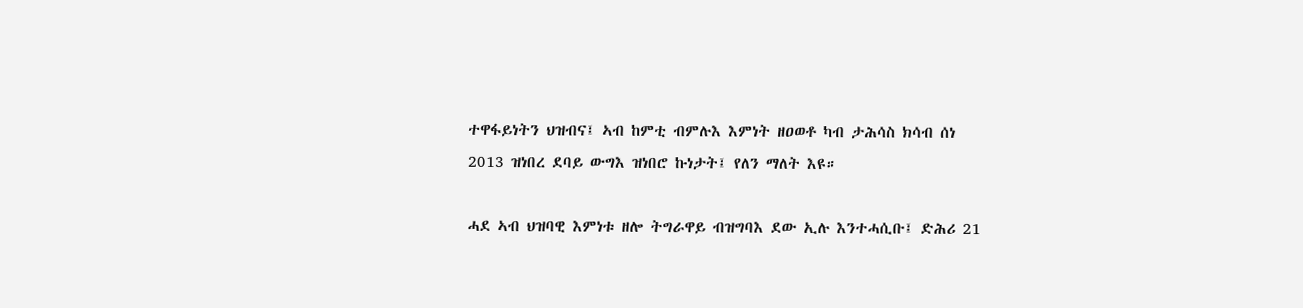ተዋፋይነትን ህዝብና፤ ኣብ ከምቲ ብምሉእ እምነት ዘዐወቶ ካብ ታሕሳስ ክሳብ ሰነ 2013 ዝነበረ ደባይ ውግእ ዝነበሮ ኩነታት፤ የለን ማለት እዩ።

ሓደ ኣብ ህዝባዊ እምነቱ ዘሎ ትግራዋይ ብዝግባእ ደው ኢሉ እንተሓሲቡ፤ ድሕሪ 21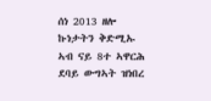ሰነ 2013 ዘሎ ኩነታትን ቅድሚኡ ኣብ ናይ 8ተ ኣዋርሕ ደባይ ውግኣት ዝነበረ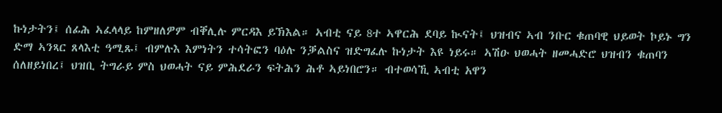ኩነታትን፤ ሰፊሕ ኣፈላላይ ከምዘለዎም ብቐሊሉ ምርዳእ ይኽእል። ኣብቲ ናይ 8ተ ኣዋርሕ ደባይ ኲናት፤ ህዝብና ኣብ ንቡር ቁጠባዊ ህይወት ኮይኑ ግን ድማ ኣንጻር ጸላእቲ ዓሚጹ፤ ብምሉእ እምነትን ተሳትፎን ባዕሉ ንቓልስና ዝድግፈሉ ኩነታት እዩ ነይሩ። ኣሽዑ ህወሓት ዘመሓድሮ ህዝብን ቁጠባን ሰለዘይነበረ፤ ህዝቢ ትግራይ ምስ ህወሓት ናይ ምሕደራን ፍትሕን ሕቶ ኣይነበሮን። ብተወሳኺ ኣብቲ አዋን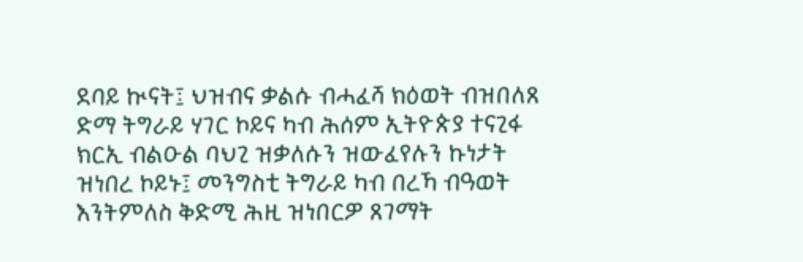ደባይ ኲናት፤ ህዝብና ቃልሱ ብሓፈሻ ክዕወት ብዝበለጸ ድማ ትግራይ ሃገር ኮይና ካብ ሕሰም ኢትዮጵያ ተናጊፋ ክርኢ ብልዑል ባህጊ ዝቃለሱን ዝውፈየሉን ኩነታት ዝነበረ ኮይኑ፤ መንግስቲ ትግራይ ካብ በረኻ ብዓወት እንትምለስ ቅድሚ ሕዚ ዝነበርዎ ጸገማት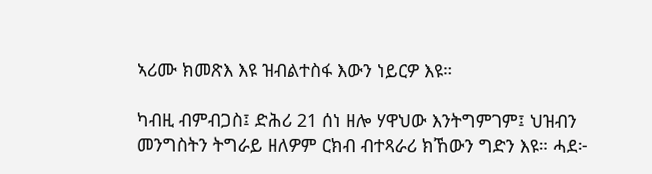ኣሪሙ ክመጽእ እዩ ዝብልተስፋ እውን ነይርዎ እዩ።

ካብዚ ብምብጋስ፤ ድሕሪ 21 ሰነ ዘሎ ሃዋህው እንትግምገም፤ ህዝብን መንግስትን ትግራይ ዘለዎም ርክብ ብተጻራሪ ክኸውን ግድን እዩ። ሓደ፦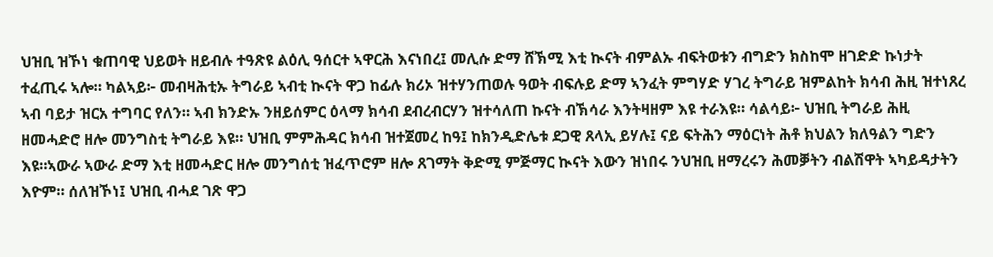ህዝቢ ዝኾነ ቁጠባዊ ህይወት ዘይብሉ ተዓጽዩ ልዕሊ ዓሰርተ ኣዋርሕ እናነበረ፤ መሊሱ ድማ ሸኽሚ እቲ ኲናት ብምልኡ ብፍትወቱን ብግድን ክስከሞ ዘገድድ ኩነታት ተፈጢሩ ኣሎ። ካልኣይ፦ መብዛሕቲኡ ትግራይ ኣብቲ ኲናት ዋጋ ከፊሉ ክሪኦ ዝተሃንጠወሉ ዓወት ብፍሉይ ድማ ኣንፈት ምግሃድ ሃገረ ትግራይ ዝምልከት ክሳብ ሕዚ ዝተነጸረ ኣብ ባይታ ዝርአ ተግባር የለን። ኣብ ክንድኡ ንዘይሰምር ዕላማ ክሳብ ደብረብርሃን ዝተሳለጠ ኩናት ብኽሳራ እንትዛዘም እዩ ተራእዩ። ሳልሳይ፦ ህዝቢ ትግራይ ሕዚ ዘመሓድሮ ዘሎ መንግስቲ ትግራይ እዩ። ህዝቢ ምምሕዳር ክሳብ ዝተጀመረ ከዓ፤ ከክንዲድሌቱ ደጋዊ ጸላኢ ይሃሉ፤ ናይ ፍትሕን ማዕርነት ሕቶ ክህልን ክለዓልን ግድን እዩ።ኣውራ ኣውራ ድማ እቲ ዘመሓድር ዘሎ መንግሰቲ ዝፈጥሮም ዘሎ ጸገማት ቅድሚ ምጅማር ኲናት እውን ዝነበሩ ንህዝቢ ዘማረሩን ሕመቓትን ብልሽዋት ኣካይዳታትን እዮም። ሰለዝኾነ፤ ህዝቢ ብሓደ ገጽ ዋጋ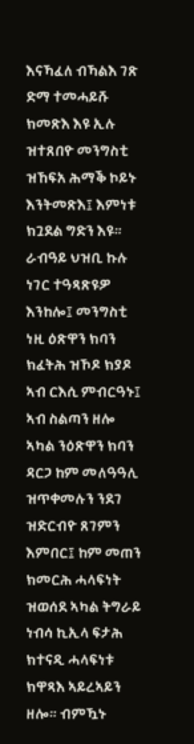እናኻፈለ ብኻልእ ገጽ ድማ ተመሓይሹ ክመጽእ እዩ ኢሉ ዝተጸበዮ መንግስቲ ዝኸፍአ ሕማቕ ኮይኑ እንትመጽእ፤ እምነቱ ክጓደል ግድን እዩ። ራብዓይ ህዝቢ ኩሉ ነገር ተዓጻጽዩዎ እንከሎ፤ መንግስቲ ነዚ ዕጽዋን ክባን ክፈትሕ ዝኾዶ ክያዶ ኣብ ርእሲ ምብርዓኑ፤ ኣብ ስልጣን ዘሎ ኣካል ንዕጽዋን ክባን ዳርጋ ከም መለዓዓሊ ዝጥቀመሉን ንደገ ዝድርብዮ ጸገምን እምበር፤ ከም መጠን ክመርሕ ሓላፍነት ዝወሰደ ኣካል ትግራይ ነብሳ ኪኢላ ፍታሕ ክተናዲ ሓላፍነቱ ክዋጻእ ኣይረኣይን ዘሎ። ብምዃኑ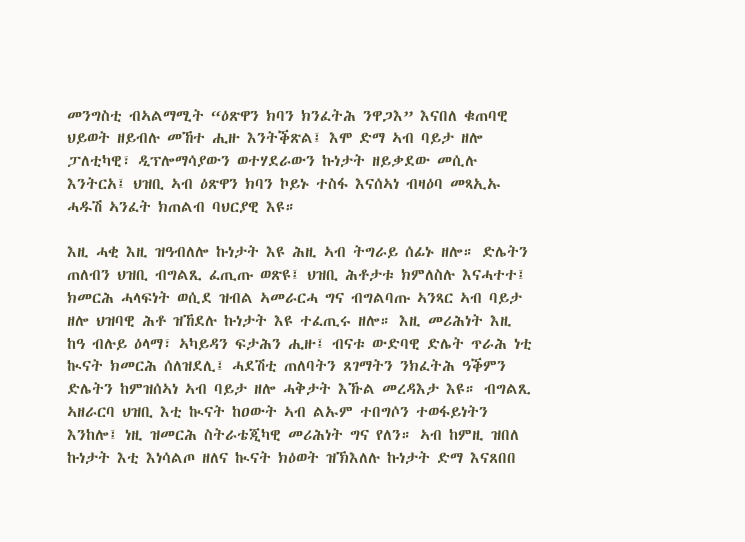መንግስቲ ብኣልማሚት “ዕጽዋን ክባን ክንፈትሕ ንዋጋእ” እናበለ ቁጠባዊ ህይወት ዘይብሉ መኸተ ሒዙ እንትቕጽል፤ እሞ ድማ ኣብ ባይታ ዘሎ ፓለቲካዊ፣ ዲፕሎማሳያውን ወተሃደራውን ኩነታት ዘይቃደው መሲሉ እንትርአ፤ ህዝቢ ኣብ ዕጽዋን ክባን ኮይኑ ተስፋ እናሰኣነ ብዛዕባ መጻኢኡ ሓዱሽ ኣንፈት ክጠልብ ባህርያዊ እዩ።

እዚ ሓቂ እዚ ዝዓብለሎ ኩነታት እዩ ሕዚ ኣብ ትግራይ ሰፊኑ ዘሎ። ድሌትን ጠለብን ህዝቢ ብግልጺ ፈጢጡ ወጽዩ፤ ህዝቢ ሕቶታቱ ክምለስሉ እናሓተተ፤ ክመርሕ ሓላፍነት ወሲደ ዝብል ኣመራርሓ ግና ብግልባጡ ኣንጻር ኣብ ባይታ ዘሎ ህዝባዊ ሕቶ ዝኸደሉ ኩነታት እዩ ተፈጢሩ ዘሎ። እዚ መሪሕነት እዚ ከዓ ብሉይ ዕላማ፣ ኣካይዳን ፍታሕን ሒዙ፤ ብናቱ ውድባዊ ድሌት ጥራሕ ነቲ ኲናት ክመርሕ ሰለዝደሊ፤ ሓደሽቲ ጠለባትን ጸገማትን ንክፈትሕ ዓቕምን ድሌትን ከምዝሰኣነ ኣብ ባይታ ዘሎ ሓቅታት እኹል መረዳእታ እዩ። ብግልጺ ኣዘራርባ ህዝቢ እቲ ኲናት ከዐውት ኣብ ልኡም ተበግሶን ተወፋይነትን እንከሎ፤ ነዚ ዝመርሕ ስትራቴጂካዊ መሪሕነት ግና የለን። ኣብ ከምዚ ዝበለ ኩነታት እቲ እነሳልጦ ዘለና ኲናት ክዕወት ዝኽእለሉ ኩነታት ድማ እናጸበበ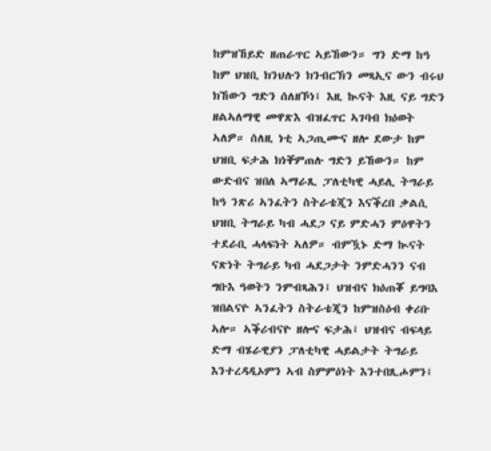ከምዝኸይድ ዘጠራጥር ኣይኸውን። ግን ድማ ከዓ ከም ህዝቢ ክንህሉን ክንብርኽን መጻኢና ውን ብሩህ ክኸውን ግድን ሰለዘኾነ፤ እዚ ኲናት እዚ ናይ ግድን ዘልኣለማዊ መዋጽእ ብዝፈጥር ኣገባብ ክዕወት ኣለዎ። ሰለዚ ነቲ ኣጋጢሙና ዘሎ ደውታ ከም ህዝቢ ፍታሕ ክነቐምጠሉ ግድን ይኸውን። ከም ውድብና ዝበለ ኣማራጺ ፓለቲካዊ ሓይሊ ትግራይ ከዓ ንጽሪ ኣንፈትን ስትራቴጂን እናቕረበ ቃልሲ ህዝቢ ትግራይ ካብ ሓደጋ ናይ ምድሓን ምዕዋትን ተደራቢ ሓላፍነት ኣለዎ። ብምዃኑ ድማ ኲናት ናጽነት ትግራይ ካብ ሓደጋታት ንምድሓንን ናብ ግቡእ ዓወትን ንምብጻሕን፤ ህዝብና ክዕጠቖ ይግባእ ዝበልናዮ ኣንፈትን ስትራቴጂን ከምዝስዕብ ቀሪቡ ኣሎ። ኣቕሪብናዮ ዘሎና ፍታሕ፤ ህዝብና ብፍላይ ድማ ብሄራዊያን ፓለቲካዊ ሓይልታት ትግራይ እንተረዳዲኦምን ኣብ ስምምዕነት እንተበጺሖምን፤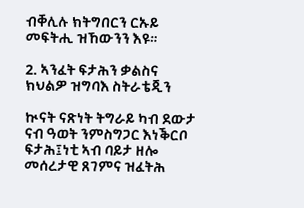ብቐሊሉ ክትግበርን ርኡይ መፍትሒ ዝኸውንን እዩ።

2. ኣንፈት ፍታሕን ቃልስና ክህልዎ ዝግባእ ስትራቴጂን

ኲናት ናጽነት ትግራይ ካብ ደውታ ናብ ዓወት ንምስግጋር እነቕርቦ ፍታሕ፤ነቲ ኣብ ባይታ ዘሎ መሰረታዊ ጸገምና ዝፈትሕ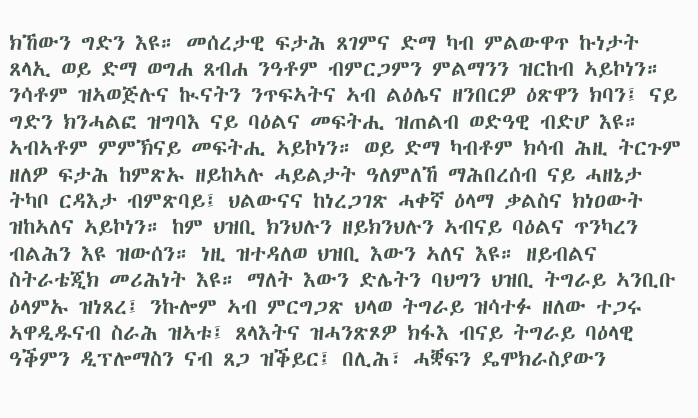ክኸውን ግድን እዩ። መሰረታዊ ፍታሕ ጸገምና ድማ ካብ ምልውዋጥ ኩነታት ጸላኢ ወይ ድማ ወግሐ ጸብሐ ንዓቶም ብምርጋምን ምልማንን ዝርከብ ኣይኮነን። ንሳቶም ዝኣወጅሉና ኲናትን ንጥፍኣትና ኣብ ልዕሌና ዘንበርዎ ዕጽዋን ክባን፤ ናይ ግድን ክንሓልፎ ዝግባእ ናይ ባዕልና መፍትሒ ዝጠልብ ወድዓዊ ብድሆ እዩ። ኣብኣቶም ምምኽናይ መፍትሒ ኣይኮነን። ወይ ድማ ካብቶም ክሳብ ሕዚ ትርጉም ዘለዎ ፍታሕ ከምጽኡ ዘይከኣሉ ሓይልታት ዓለምለኸ ማሕበረሰብ ናይ ሓዘኔታ ትካቦ ርዳእታ ብምጽባይ፤ ህልውናና ከነረጋገጽ ሓቀኛ ዕላማ ቃልስና ክነዐውት ዝከኣለና ኣይኮነን። ከም ህዝቢ ክንህሉን ዘይክንህሉን ኣብናይ ባዕልና ጥንካረን ብልሕን እዩ ዝውሰን። ነዚ ዝተዳለወ ህዝቢ እውን ኣለና እዩ። ዘይብልና ስትራቴጂክ መሪሕነት እዩ። ማለት እውን ድሌትን ባህግን ህዝቢ ትግራይ ኣንቢቡ ዕላምኡ ዝነጸረ፤ ንኩሎም ኣብ ምርግጋጽ ህላወ ትግራይ ዝሳተፉ ዘለው ተጋሩ ኣዋዲዱናብ ስራሕ ዝኣቱ፤ ጸላእትና ዝሓንጽጾዎ ክፋእ ብናይ ትግራይ ባዕላዊ ዓቕምን ዲፕሎማስን ናብ ጸጋ ዝቕይር፤ በሊሕ፣ ሓቛፍን ዴሞክራስያውን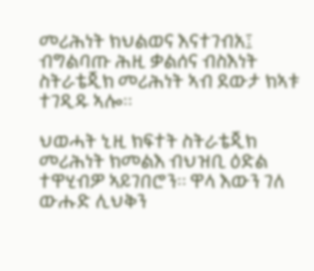መሪሕነት ክህልወና እናተገብአ፤ ብግልባጡ ሕዚ ቃልሰና ብስእነት ስትራቴጂክ መሪሕነት ኣብ ደውታ ክኣቱ ተገዲዱ ኣሎ።

ህወሓት ኒዚ ክፍተት ስትራቴጂክ መሪሕነት ክመልእ ብህዝቢ ዕድል ተዋሂብዎ ኣይገበሮን። ዋላ እውን ገለ ውሑድ ሊህቅን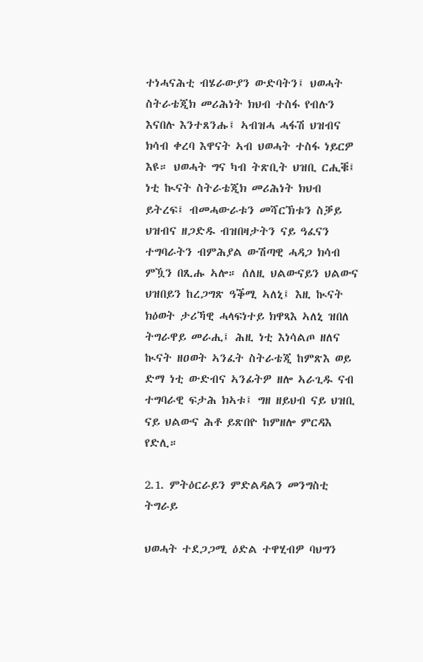ተነሓናሕቲ ብሄራውያን ውድባትን፤ ህወሓት ስትራቴጂክ መሪሕነት ክህብ ተስፋ የብሉን እናበሉ እንተጸንሑ፤ ኣብዝሓ ሓፋሽ ህዝብና ክሳብ ቀረባ እዋናት ኣብ ህወሓት ተስፋ ነይርዎ እዩ። ህወሓት ግና ካብ ትጽቢት ህዝቢ ርሒቑ፤ ነቲ ኲናት ስትራቴጂክ መሪሕነት ክህብ ይትረፍ፤ ብመሓውራቱን መሻርኽቱን ስቓይ ህዝብና ዘጋድዱ ብዝበዛታትን ናይ ዓፈናን ተግባራትን ብምሕያል ውሽጣዊ ሓዳጋ ክሳብ ምዃን በጺሑ ኣሎ። ሰለዚ ህልውናይን ህልውና ህዝበይን ከረጋግጽ ዓቕሚ ኣለኒ፤ እዚ ኲናት ክዕወት ታሪኻዊ ሓላፍነተይ ክዋጻእ ኣለኒ ዝበለ ትግራዋይ መራሒ፤ ሕዚ ነቲ እነሳልጦ ዘለና ኲናት ዘዐወት ኣንፈት ስትራቴጂ ከምጽእ ወይ ድማ ነቲ ውድብና ኣንፊትዎ ዘሎ ኣራጊዱ ናብ ተግባራዊ ፍታሕ ክኣቱ፤ ግዘ ዘይህብ ናይ ህዝቢ ናይ ህልውና ሕቶ ይጽበዮ ከምዘሎ ምርዳእ የድሊ።

2.1. ምትዕርራይን ምድልዳልን መንግስቲ ትግራይ

ህወሓት ተደጋጋሚ ዕድል ተዋሂብዎ ባህግን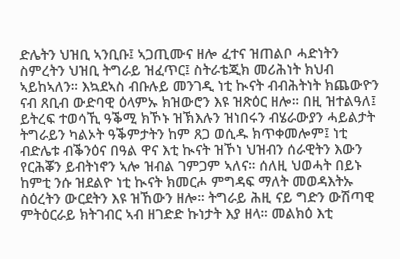ድሌትን ህዝቢ ኣንቢቡ፤ ኣጋጢሙና ዘሎ ፈተና ዝጠልቦ ሓድነትን ስምረትን ህዝቢ ትግራይ ዝፈጥር፤ ስትራቴጂክ መሪሕነት ክህብ ኣይከኣለን። እኳደኣስ ብቡሉይ መንገዲ ነቲ ኲናት ብብሕትነት ክጨውዮን ናብ ጸቢብ ውድባዊ ዕላምኡ ክዝውሮን እዩ ዝጽዕር ዘሎ። በዚ ዝተልዓለ፤ ይትረፍ ተወሳኺ ዓቕሚ ክኾኑ ዝኽእሉን ዝነበሩን ብሄራውያን ሓይልታት ትግራይን ካልኦት ዓቕምታትን ከም ጸጋ ወሲዱ ክጥቀመሎም፤ ነቲ ብድሌቱ ብቕንዕና በዓል ዋና እቲ ኲናት ዝኾነ ህዝብን ሰራዊትን እውን የርሕቖን ይብትነኖን ኣሎ ዝብል ገምጋም ኣለና። ሰለዚ ህወሓት በይኑ ከምቲ ንሱ ዝደልዮ ነቲ ኲናት ክመርሖ ምግዳፍ ማለት መወዳእትኡ ስዕረትን ውርደትን እዩ ዝኸውን ዘሎ። ትግራይ ሕዚ ናይ ግድን ውሽጣዊ ምትዕርራይ ክትገብር ኣብ ዘገድድ ኩነታት እያ ዘላ። መልክዕ እቲ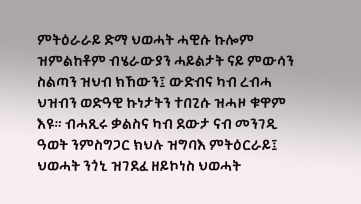ምትዕራራይ ድማ ህወሓት ሓዊሱ ኩሎም ዝምልከቶም ብሄራውያን ሓይልታት ናይ ምውሳን ስልጣን ዝህብ ክኸውን፤ ውድብና ካብ ረብሓ ህዝብን ወድዓዊ ኩነታትን ተበጊሱ ዝሓዞ ቁዋም እዩ። ብሓጺሩ ቃልስና ካብ ደውታ ናብ መንገዲ ዓወት ንምስግጋር ክህሉ ዝግባእ ምትዕርራይ፤ ህወሓት ንጎኒ ዝገደፈ ዘይኮነስ ህወሓት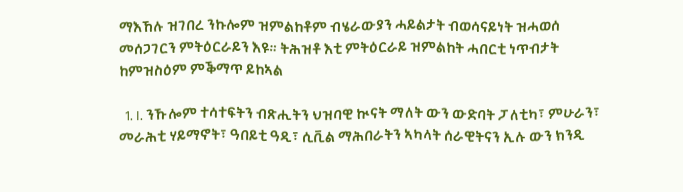ማእኸሉ ዝገበረ ንኩሎም ዝምልከቶም ብሄራውያን ሓይልታት ብወሳናይነት ዝሓወሰ መሰጋገርን ምትዕርራይን እዩ። ትሕዝቶ እቲ ምትዕርራይ ዝምልከት ሓበርቲ ነጥብታት ከምዝስዕም ምቕማጥ ይከኣል

  1. I. ንኹሎም ተሳተፍትን ብጽሒትን ህዝባዊ ኲናት ማለት ውን ውድባት ፓለቲካ፣ ምሁራን፣ መራሕቲ ሃይማኖት፣ ዓበይቲ ዓዲ፣ ሲቪል ማሕበራትን ኣካላት ሰራዊትናን ኢሉ ውን ክንዲ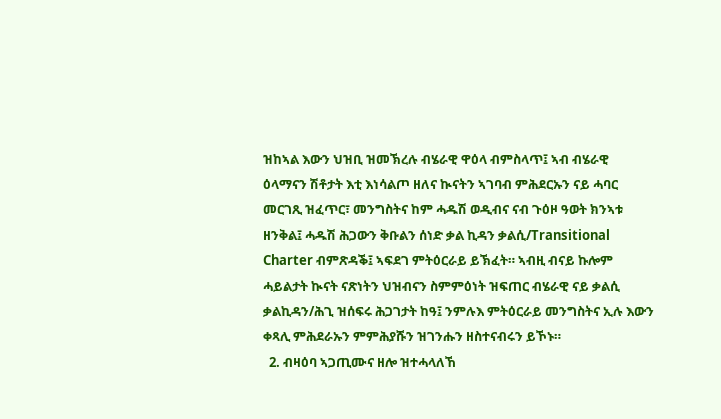ዝከኣል እውን ህዝቢ ዝመኽረሉ ብሄራዊ ዋዕላ ብምስላጥ፤ ኣብ ብሄራዊ ዕላማናን ሽቶታት እቲ እነሳልጦ ዘለና ኲናትን ኣገባብ ምሕደርኡን ናይ ሓባር መርገጺ ዝፈጥር፣ መንግስትና ከም ሓዱሽ ወዲብና ናብ ጉዕዞ ዓወት ክንኣቱ ዘንቅል፤ ሓዱሽ ሕጋውን ቅቡልን ሰነድ ቃል ኪዳን ቃልሲ/Transitional Charter ብምጽዳቕ፤ ኣፍደገ ምትዕርራይ ይኽፈት። ኣብዚ ብናይ ኩሎም ሓይልታት ኲናት ናጽነትን ህዝብናን ስምምዕነት ዝፍጠር ብሄራዊ ናይ ቃልሲ ቃልኪዳን/ሕጊ ዝሰፍሩ ሕጋገታት ከዓ፤ ንምሉእ ምትዕርራይ መንግስትና ኢሉ እውን ቀጻሊ ምሕደራኡን ምምሕያሹን ዝገንሑን ዘስተናብሩን ይኾኑ።
  2. ብዛዕባ ኣጋጢሙና ዘሎ ዝተሓላለኸ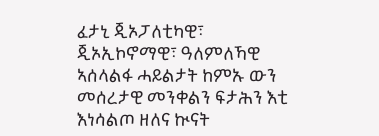ፈታኒ ጂኦፓለቲካዊ፣ ጂኦኢኮኖማዊ፣ ዓለምለኻዊ ኣሰላልፋ ሓይልታት ከምኡ ውን መሰረታዊ መንቀልን ፍታሕን እቲ እነሳልጦ ዘለና ኲናት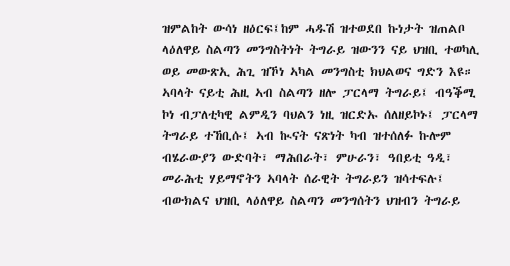ዝምልከት ውሳነ ዘዕርፍ፤ከም ሓዱሽ ዝተወደበ ኩነታት ዝጠልቦ ላዕለዋይ ስልጣን መንግስትነት ትግራይ ዝውንን ናይ ህዝቢ ተወካሊ ወይ መውጽኢ ሕጊ ዝኾነ ኣካል መንግስቲ ክህልወና ግድን እዩ። ኣባላት ናይቲ ሕዚ ኣብ ስልጣን ዘሎ ፓርላማ ትግራይ፤ ብዓቕሚ ኮነ ብፓለቲካዊ ልምዲን ባህልን ነዚ ዝርድኡ ሰለዘይኮኑ፤ ፓርላማ ትግራይ ተኸቢሱ፤ ኣብ ኲናት ናጽነት ካብ ዝተሰለፉ ኩሎም ብሄራውያን ውድባት፣ ማሕበራት፣ ምሁራን፣ ዓበይቲ ዓዲ፣ መራሕቲ ሃይማኖትን ኣባላት ሰራዊት ትግራይን ዝሳተፍሉ፤ ብውክልና ህዝቢ ላዕለዋይ ስልጣን መንግሰትን ህዝብን ትግራይ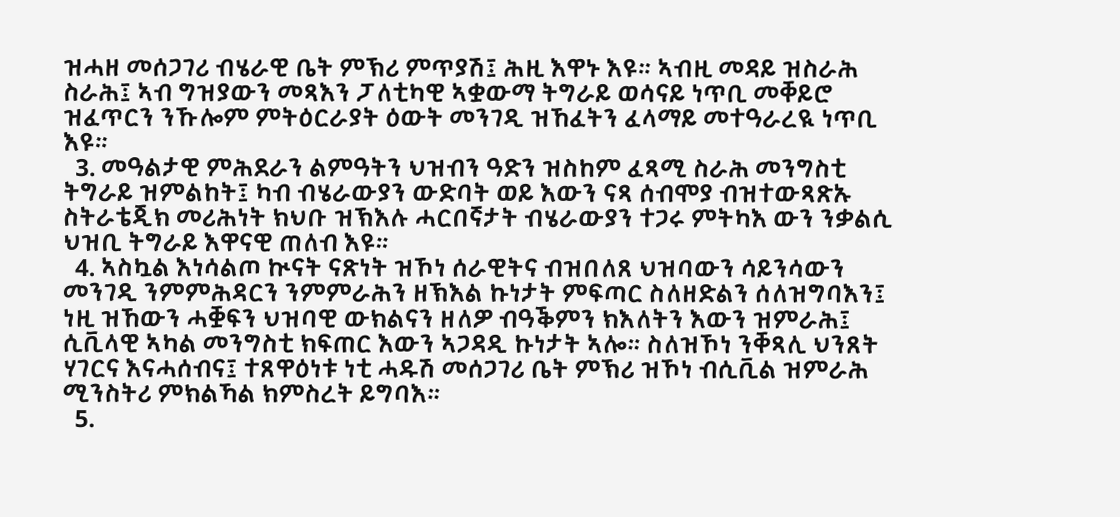ዝሓዘ መሰጋገሪ ብሄራዊ ቤት ምኽሪ ምጥያሽ፤ ሕዚ እዋኑ እዩ። ኣብዚ መዳይ ዝስራሕ ስራሕ፤ ኣብ ግዝያውን መጻእን ፓለቲካዊ ኣቋውማ ትግራይ ወሳናይ ነጥቢ መቐይሮ ዝፈጥርን ንኹሎም ምትዕርራያት ዕውት መንገዲ ዝኸፈትን ፈላማይ መተዓራረዪ ነጥቢ እዩ።
  3. መዓልታዊ ምሕደራን ልምዓትን ህዝብን ዓድን ዝስከም ፈጻሚ ስራሕ መንግስቲ ትግራይ ዝምልከት፤ ካብ ብሄራውያን ውድባት ወይ እውን ናጻ ሰብሞያ ብዝተውጻጽኡ ስትራቴጂክ መሪሕነት ክህቡ ዝኽእሉ ሓርበኛታት ብሄራውያን ተጋሩ ምትካእ ውን ንቃልሲ ህዝቢ ትግራይ እዋናዊ ጠለብ እዩ።
  4. ኣስኳል እነሳልጦ ኲናት ናጽነት ዝኾነ ሰራዊትና ብዝበለጸ ህዝባውን ሳይንሳውን መንገዲ ንምምሕዳርን ንምምራሕን ዘኽእል ኩነታት ምፍጣር ስለዘድልን ሰለዝግባእን፤ ነዚ ዝኸውን ሓቛፍን ህዝባዊ ውክልናን ዘለዎ ብዓቕምን ክእለትን እውን ዝምራሕ፤ ሲቪላዊ ኣካል መንግስቲ ክፍጠር እውን ኣጋዳዲ ኩነታት ኣሎ። ስለዝኾነ ንቐጻሊ ህንጸት ሃገርና እናሓሰብና፤ ተጸዋዕነቱ ነቲ ሓዱሽ መሰጋገሪ ቤት ምኽሪ ዝኾነ ብሲቪል ዝምራሕ ሚንስትሪ ምክልኻል ክምስረት ይግባእ።
  5.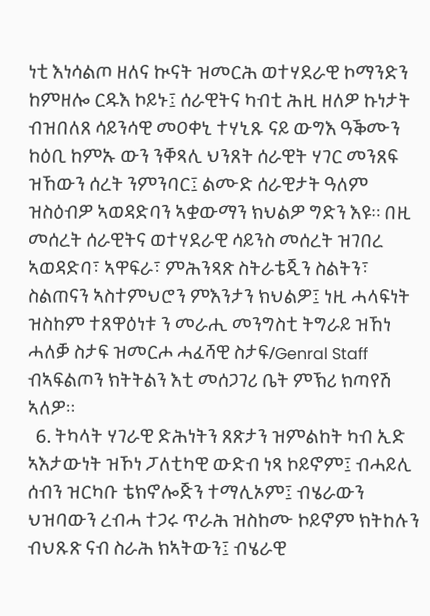ነቲ እነሳልጦ ዘለና ኲናት ዝመርሕ ወተሃደራዊ ኮማንድን ከምዘሎ ርዱእ ኮይኑ፤ ሰራዊትና ካብቲ ሕዚ ዘለዎ ኩነታት ብዝበለጸ ሳይንሳዊ መዐቀኒ ተሃኒጹ ናይ ውግእ ዓቕሙን ከዕቢ ከምኡ ውን ንቐጻሊ ህንጸት ሰራዊት ሃገር መንጸፍ ዝኸውን ሰረት ንምንባር፤ ልሙድ ሰራዊታት ዓለም ዝስዕብዎ ኣወዳድባን ኣቋውማን ክህልዎ ግድን እዩ። በዚ መሰረት ሰራዊትና ወተሃደራዊ ሳይንስ መሰረት ዝገበረ ኣወዳድባ፣ ኣዋፍራ፣ ምሕንጻጽ ስትራቴጂን ስልትን፣ ስልጠናን ኣስተምህሮን ምእንታን ክህልዎ፤ ነዚ ሓላፍነት ዝስከም ተጸዋዕነቱ ን መራሒ መንግስቲ ትግራይ ዝኸነ ሓለቓ ስታፍ ዝመርሖ ሓፈሻዊ ስታፍ/Genral Staff ብኣፍልጦን ክትትልን እቲ መሰጋገሪ ቤት ምኽሪ ክጣየሽ ኣለዎ።
  6. ትካላት ሃገራዊ ድሕነትን ጸጽታን ዝምልከት ካብ ኢድ ኣእታውነት ዝኾነ ፓለቲካዊ ውድብ ነጻ ኮይኖም፤ ብሓይሊ ሰብን ዝርካቡ ቴክኖሎጅን ተማሊኦም፤ ብሄራውን ህዝባውን ረብሓ ተጋሩ ጥራሕ ዝስከሙ ኮይኖም ክትከሉን ብህጹጽ ናብ ስራሕ ክኣትውን፤ ብሄራዊ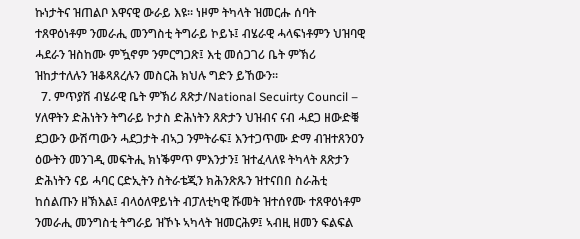ኩነታትና ዝጠልቦ እዋናዊ ውራይ እዩ። ነዞም ትካላት ዝመርሑ ሰባት ተጸዋዕነቶም ንመራሒ መንግስቲ ትግራይ ኮይኑ፤ ብሄራዊ ሓላፍነቶምን ህዝባዊ ሓደራን ዝስከሙ ምዃኖም ንምርግጋጽ፤ እቲ መሰጋገሪ ቤት ምኽሪ ዝከታተለሉን ዝቆጻጸረሉን መስርሕ ክህሉ ግድን ይኸውን።
  7. ምጥያሽ ብሄራዊ ቤት ምኽሪ ጸጽታ/National Secuirty Council – ሃለዋትን ድሕነትን ትግራይ ኮታስ ድሕነትን ጸጽታን ህዝብና ናብ ሓደጋ ዘውድቑ ደጋውን ውሽጣውን ሓደጋታት ብኣጋ ንምትራፍ፤ እንተጋጥሙ ድማ ብዝተጸንዐን ዕውትን መንገዲ መፍትሒ ክነቕምጥ ምእንታን፤ ዝተፈላለዩ ትካላት ጸጽታን ድሕነትን ናይ ሓባር ርድኢትን ስትራቴጂን ክሕንጽጹን ዝተናበበ ስራሕቲ ከሰልጡን ዘኽእል፤ ብላዕለዋይነት ብፓለቲካዊ ሹመት ዝተሰየሙ ተጸዋዕነቶም ንመራሒ መንግስቲ ትግራይ ዝኾኑ ኣካላት ዝመርሕዎ፤ ኣብዚ ዘመን ፍልፍል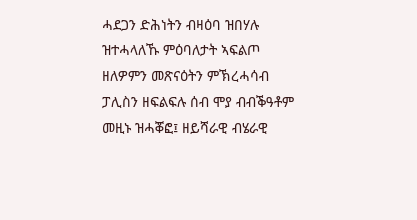ሓደጋን ድሕነትን ብዛዕባ ዝበሃሉ ዝተሓላለኹ ምዕባለታት ኣፍልጦ ዘለዎምን መጽናዕትን ምኽረሓሳብ ፓሊስን ዘፍልፍሉ ሰብ ሞያ ብብቕዓቶም መዚኑ ዝሓቖፎ፤ ዘይሻራዊ ብሄራዊ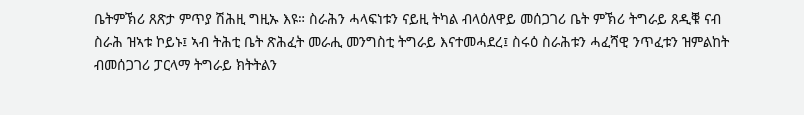ቤትምኽሪ ጸጽታ ምጥያ ሽሕዚ ግዚኡ እዩ። ስራሕን ሓላፍነቱን ናይዚ ትካል ብላዕለዋይ መሰጋገሪ ቤት ምኽሪ ትግራይ ጸዲቑ ናብ ስራሕ ዝኣቱ ኮይኑ፤ ኣብ ትሕቲ ቤት ጽሕፈት መራሒ መንግስቲ ትግራይ እናተመሓደረ፤ ስሩዕ ስራሕቱን ሓፈሻዊ ንጥፈቱን ዝምልከት ብመሰጋገሪ ፓርላማ ትግራይ ክትትልን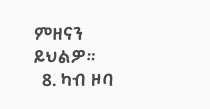ምዘናን ይህልዎ።
  8. ካብ ዞባ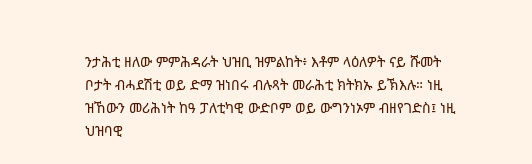ንታሕቲ ዘለው ምምሕዳራት ህዝቢ ዝምልከት፥ እቶም ላዕለዎት ናይ ሹመት ቦታት ብሓደሽቲ ወይ ድማ ዝነበሩ ብሉጻት መራሕቲ ክትክኡ ይኽእሉ። ነዚ ዝኸውን መሪሕነት ከዓ ፓለቲካዊ ውድቦም ወይ ውግንነኦም ብዘየገድስ፤ ነዚ ህዝባዊ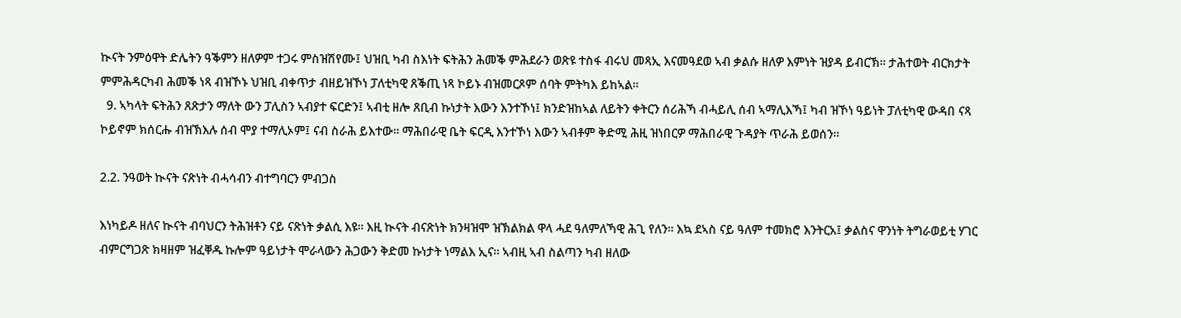ኲናት ንምዕዋት ድሌትን ዓቕምን ዘለዎም ተጋሩ ምስዝሽየሙ፤ ህዝቢ ካብ ስእነት ፍትሕን ሕመቕ ምሕደራን ወጽዩ ተስፋ ብሩህ መጻኢ እናመዓደወ ኣብ ቃልሱ ዘለዎ እምነት ዝያዳ ይብርኽ። ታሕተወት ብርክታት ምምሕዳርካብ ሕመቕ ነጻ ብዝኾኑ ህዝቢ ብቀጥታ ብዘይዝኾነ ፓለቲካዊ ጸቕጢ ነጻ ኮይኑ ብዝመርጾም ሰባት ምትካእ ይከኣል።
  9. ኣካላት ፍትሕን ጸጽታን ማለት ውን ፓሊስን ኣብያተ ፍርድን፤ ኣብቲ ዘሎ ጸቢብ ኩነታት እውን እንተኾነ፤ ክንድዝከኣል ለይትን ቀትርን ሰሪሕኻ ብሓይሊ ሰብ ኣማሊእኻ፤ ካብ ዝኾነ ዓይነት ፓለቲካዊ ውዳበ ናጻ ኮይኖም ክሰርሑ ብዝኽእሉ ሰብ ሞያ ተማሊኦም፤ ናብ ስራሕ ይእተው። ማሕበራዊ ቤት ፍርዲ እንተኾነ እውን ኣብቶም ቅድሚ ሕዚ ዝነበርዎ ማሕበራዊ ጉዳያት ጥራሕ ይወሰን።

2.2. ንዓወት ኲናት ናጽነት ብሓሳብን ብተግባርን ምብጋስ

እነካይዶ ዘለና ኲናት ብባህርን ትሕዝቶን ናይ ናጽነት ቃልሲ እዩ። እዚ ኲናት ብናጽነት ክንዛዝሞ ዝኽልክል ዋላ ሓደ ዓለምለኻዊ ሕጊ የለን። እኳ ደኣስ ናይ ዓለም ተመክሮ እንትርአ፤ ቃልስና ዋንነት ትግራወይቲ ሃገር ብምርግጋጽ ክዛዘም ዝፈቐዱ ኩሎም ዓይነታት ሞራላውን ሕጋውን ቅድመ ኩነታት ነማልእ ኢና። ኣብዚ ኣብ ስልጣን ካብ ዘለው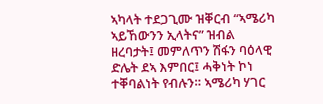ኣካላት ተደጋጊሙ ዝቐርብ “ኣሜሪካ ኣይኸውንን ኢላትና” ዝብል ዘረባታት፤ መምለጥን ሽፋን ባዕላዊ ድሌት ደኣ እምበር፤ ሓቅነት ኮነ ተቐባልነት የብሉን። ኣሜሪካ ሃገር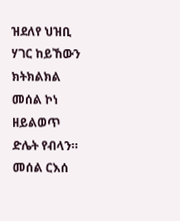ዝደለየ ህዝቢ ሃገር ከይኸውን ክትክልክል መሰል ኮነ ዘይልወጥ ድሌት የብላን። መሰል ርእሰ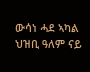ውሳነ ሓደ ኣካል ህዝቢ ዓለም ናይ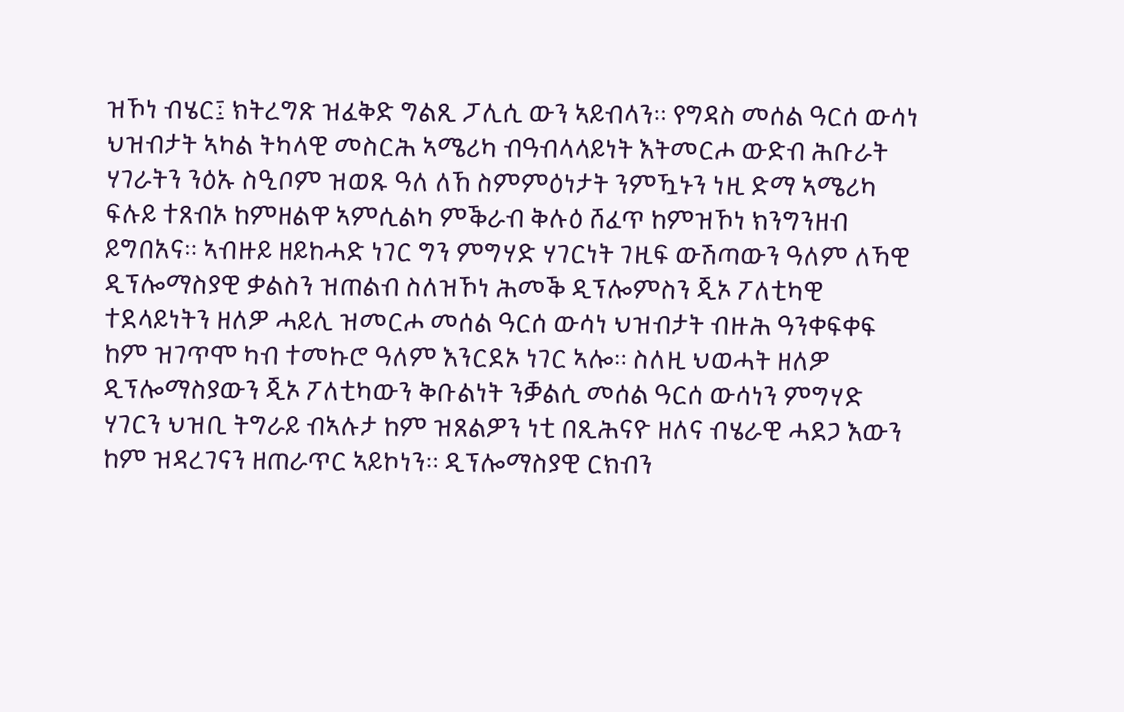ዝኾነ ብሄር፤ ክትረግጽ ዝፈቅድ ግልጺ ፓሊሲ ውን ኣይብላን። የግዳስ መሰል ዓርሰ ውሳነ ህዝብታት ኣካል ትካላዊ መስርሕ ኣሜሪካ ብዓብላላይነት እትመርሖ ውድብ ሕቡራት ሃገራትን ንዕኡ ስዒቦም ዝወጹ ዓለ ለኸ ስምምዕነታት ንምዃኑን ነዚ ድማ ኣሜሪካ ፍሉይ ተጸብኦ ከምዘልዋ ኣምሲልካ ምቕራብ ቅሉዕ ሸፈጥ ከምዝኾነ ክንግንዘብ ይግበአና። ኣብዙይ ዘይከሓድ ነገር ግን ምግሃድ ሃገርነት ገዚፍ ውሽጣውን ዓለም ለኻዊ ዲፕሎማስያዊ ቃልስን ዝጠልብ ስለዝኾነ ሕመቕ ዲፕሎምስን ጂኦ ፖለቲካዊ ተደላይነትን ዘለዎ ሓይሊ ዝመርሖ መሰል ዓርሰ ውሳነ ህዝብታት ብዙሕ ዓንቀፍቀፍ ከም ዝገጥሞ ካብ ተመኩሮ ዓለም እንርደኦ ነገር ኣሎ። ስለዚ ህወሓት ዘለዎ ዲፕሎማስያውን ጂኦ ፖለቲካውን ቅቡልነት ንቓልሲ መሰል ዓርሰ ውሳነን ምግሃድ ሃገርን ህዝቢ ትግራይ ብኣሉታ ከም ዝጸልዎን ነቲ በጺሕናዮ ዘለና ብሄራዊ ሓደጋ እውን ከም ዝዳረገናን ዘጠራጥር ኣይኮነን። ዲፕሎማስያዊ ርክብን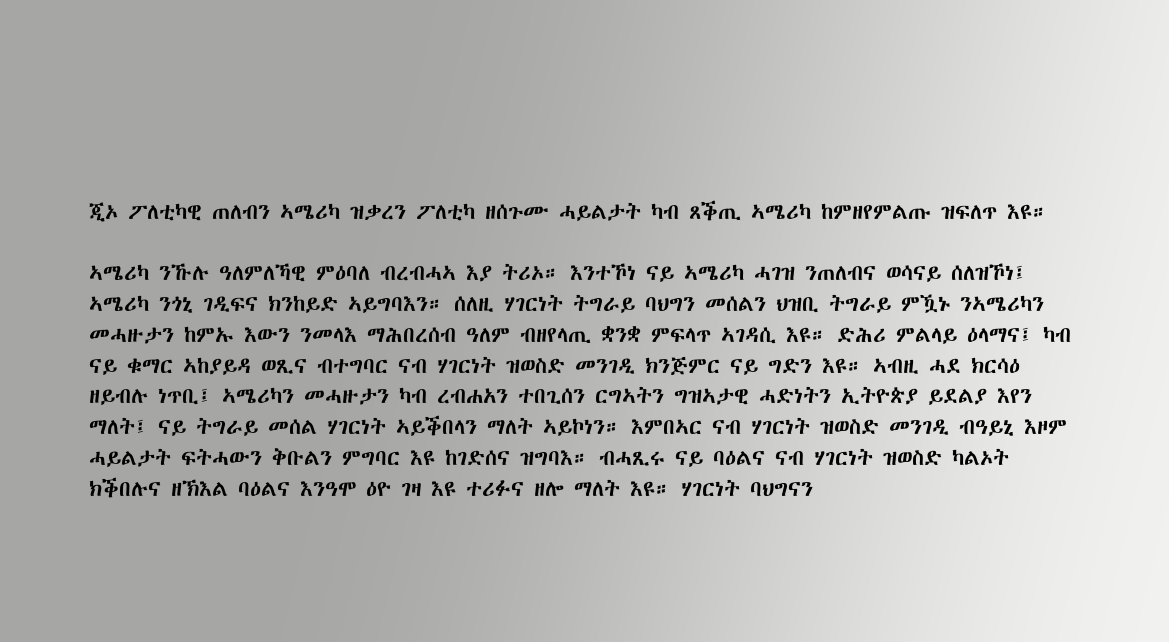ጂኦ ፖለቲካዊ ጠለብን ኣሜሪካ ዝቃረን ፖለቲካ ዘሰጉሙ ሓይልታት ካብ ጸቕጢ ኣሜሪካ ከምዘየምልጡ ዝፍለጥ እዩ።

ኣሜሪካ ንኹሉ ዓለምለኻዊ ምዕባለ ብረብሓኣ እያ ትሪኦ። እንተኾነ ናይ ኣሜሪካ ሓገዝ ንጠለብና ወሳናይ ሰለዝኾነ፤ ኣሜሪካ ንጎኒ ገዲፍና ክንከይድ ኣይግባእን። ሰለዚ ሃገርነት ትግራይ ባህግን መሰልን ህዝቢ ትግራይ ምዃኑ ንኣሜሪካን መሓዙታን ከምኡ እውን ንመላእ ማሕበረሰብ ዓለም ብዘየላጢ ቋንቋ ምፍላጥ ኣገዳሲ እዩ። ድሕሪ ምልላይ ዕላማና፤ ካብ ናይ ቁማር ኣከያይዳ ወጺና ብተግባር ናብ ሃገርነት ዝወስድ መንገዲ ክንጅምር ናይ ግድን እዩ። ኣብዚ ሓደ ክርሳዕ ዘይብሉ ነጥቢ፤ ኣሜሪካን መሓዙታን ካብ ረብሐአን ተበጊሰን ርግኣትን ግዝኣታዊ ሓድነትን ኢትዮጵያ ይደልያ እየን ማለት፤ ናይ ትግራይ መሰል ሃገርነት ኣይቕበላን ማለት ኣይኮነን። እምበኣር ናብ ሃገርነት ዝወስድ መንገዲ ብዓይኒ እዞም ሓይልታት ፍትሓውን ቅቡልን ምግባር እዩ ከገድሰና ዝግባእ። ብሓጺሩ ናይ ባዕልና ናብ ሃገርነት ዝወስድ ካልኦት ክቕበሉና ዘኽእል ባዕልና እንዓሞ ዕዮ ገዛ እዩ ተሪፉና ዘሎ ማለት እዩ። ሃገርነት ባህግናን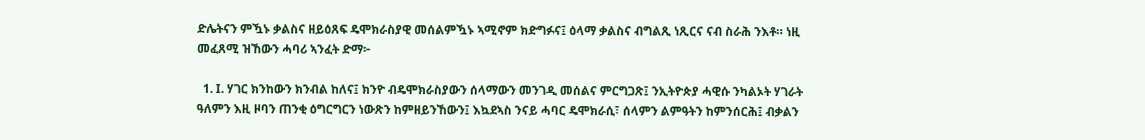ድሌትናን ምዃኑ ቃልስና ዘይዕጸፍ ዴሞክራስያዊ መሰልምዃኑ ኣሚኖም ክድግፉና፤ ዕላማ ቃልስና ብግልጺ ነጺርና ናብ ስራሕ ንእቶ። ነዚ መፈጸሚ ዝኸውን ሓባሪ ኣንፈት ድማ፦

  1. I. ሃገር ክንከውን ክንብል ከለና፤ ክንዮ ብዴሞክራስያውን ሰላማውን መንገዲ መሰልና ምርግጋጽ፤ ንኢትዮጵያ ሓዊሱ ንካልኦት ሃገራት ዓለምን እዚ ዞባን ጠንቂ ዕግርግርን ነውጽን ከምዘይንኸውን፤ እኳደኣስ ንናይ ሓባር ዴሞክራሲ፣ ሰላምን ልምዓትን ከምንሰርሕ፤ ብቃልን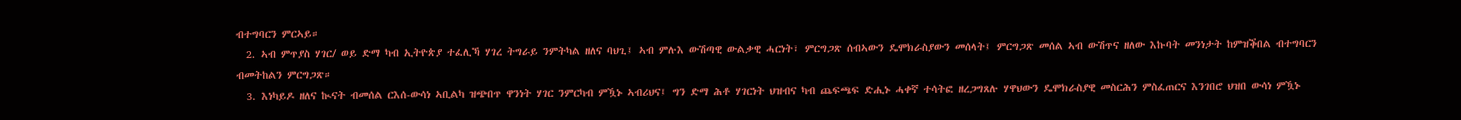ብተግባርን ምርኣይ።
  2. ኣብ ምጥያስ ሃገር/ ወይ ድማ ካብ ኢትዮጵያ ተፈሊኻ ሃገረ ትግራይ ንምትካል ዘለና ባህጊ፤ ኣብ ምሉእ ውሽጣዊ ውልቃዊ ሓርነት፣ ምርግጋጽ ሰብኣውን ዴሞክራስያውን መሰላት፤ ምርግጋጽ መሰል ኣብ ውሽጥና ዘለው እኩባት መንነታት ከምዝቕበል ብተግባርን ብመትከልን ምርግጋጽ።
  3. እነካይዶ ዘለና ኲናት ብመሰል ርእሰ-ውሳነ ኣቢልካ ዝጭበጥ ዋንነት ሃገር ንምርካብ ምዃኑ ኣብሪህና፤ ግን ድማ ሕቶ ሃገርነት ህዝብና ካብ ጨፍጫፍ ድሒኑ ሓቀኛ ተሳትፎ ዘረጋግጸሉ ሃዋህውን ዴሞክራስያዊ መስርሕን ምስፈጠርና እንገበሮ ህዝበ ውሳነ ምዃኑ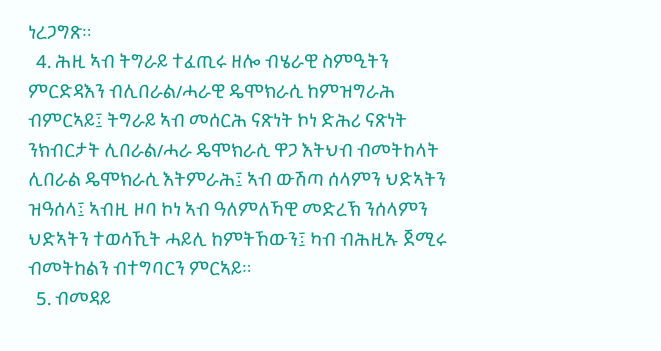ነረጋግጽ።
  4. ሕዚ ኣብ ትግራይ ተፈጢሩ ዘሎ ብሄራዊ ስምዒትን ምርድዳእን ብሊበራል/ሓራዊ ዴሞክራሲ ከምዝግራሕ ብምርኣይ፤ ትግራይ ኣብ መሰርሕ ናጽነት ኮነ ድሕሪ ናጽነት ንክብርታት ሊበራል/ሓራ ዴሞክራሲ ዋጋ እትህብ ብመትከላት ሊበራል ዴሞክራሲ እትምራሕ፤ ኣብ ውሽጣ ሰላምን ህድኣትን ዝዓሰላ፤ ኣብዚ ዞባ ኮነ ኣብ ዓለምለኻዊ መድረኽ ንሰላምን ህድኣትን ተወሳኺት ሓይሊ ከምትኸውን፤ ካብ ብሕዚኡ ጀሚሩ ብመትከልን ብተግባርን ምርኣይ።
  5. ብመዳይ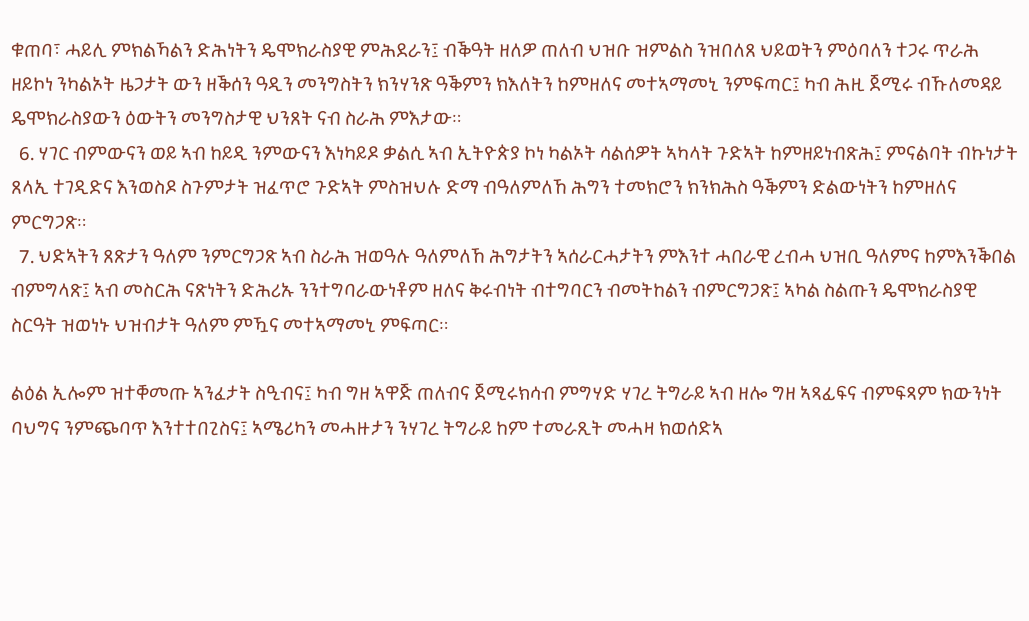ቁጠባ፣ ሓይሊ ምክልኻልን ድሕነትን ዴሞክራስያዊ ምሕደራን፤ ብቕዓት ዘለዎ ጠለብ ህዝቡ ዝምልስ ንዝበለጸ ህይወትን ምዕባለን ተጋሩ ጥራሕ ዘይኮነ ንካልኦት ዜጋታት ውን ዘቕሰን ዓዲን መንግስትን ክንሃንጽ ዓቕምን ክእለትን ከምዘለና መተኣማመኒ ንምፍጣር፤ ካብ ሕዚ ጀሚሩ ብኹለመዳይ ዴሞክራስያውን ዕውትን መንግስታዊ ህንጸት ናብ ስራሕ ምእታው።
  6. ሃገር ብምውናን ወይ ኣብ ከይዲ ንምውናን እነካይዶ ቃልሲ ኣብ ኢትዮጵያ ኮነ ካልኦት ሳልሰዎት ኣካላት ጉድኣት ከምዘይነብጽሕ፤ ምናልባት ብኩነታት ጸላኢ ተገዲድና እንወስዶ ስጉምታት ዝፈጥሮ ጉድኣት ምስዝህሉ ድማ ብዓለምለኸ ሕግን ተመክሮን ክንክሕስ ዓቕምን ድልውነትን ከምዘለና ምርግጋጽ።
  7. ህድኣትን ጸጽታን ዓለም ንምርግጋጽ ኣብ ስራሕ ዝወዓሉ ዓለምለኸ ሕግታትን ኣሰራርሓታትን ምእንተ ሓበራዊ ረብሓ ህዝቢ ዓለምና ከምእንቕበል ብምግላጽ፤ ኣብ መስርሕ ናጽነትን ድሕሪኡ ንንተግባራውነቶም ዘለና ቅሩብነት ብተግባርን ብመትከልን ብምርግጋጽ፤ ኣካል ስልጡን ዴሞክራስያዊ ስርዓት ዝወነኑ ህዝብታት ዓለም ምዃና መተኣማመኒ ምፍጣር።

ልዕል ኢሎም ዝተቐመጡ ኣንፈታት ስዒብና፤ ካብ ግዘ ኣዋጅ ጠለብና ጀሚሩክሳብ ምግሃድ ሃገረ ትግራይ ኣብ ዘሎ ግዘ ኣጻፊፍና ብምፍጻም ክውንነት ባህግና ንምጭባጥ እንተተበጊስና፤ ኣሜሪካን መሓዙታን ንሃገረ ትግራይ ከም ተመራጺት መሓዛ ክወሰድኣ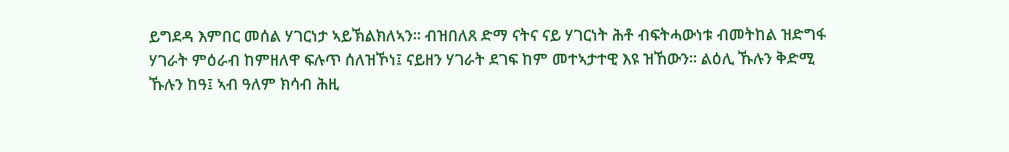ይግደዳ እምበር መሰል ሃገርነታ ኣይኽልክለኣን። ብዝበለጸ ድማ ናትና ናይ ሃገርነት ሕቶ ብፍትሓውነቱ ብመትከል ዝድግፋ ሃገራት ምዕራብ ከምዘለዋ ፍሉጥ ሰለዝኾነ፤ ናይዘን ሃገራት ደገፍ ከም መተኣታተዊ እዩ ዝኸውን። ልዕሊ ኹሉን ቅድሚ ኹሉን ከዓ፤ ኣብ ዓለም ክሳብ ሕዚ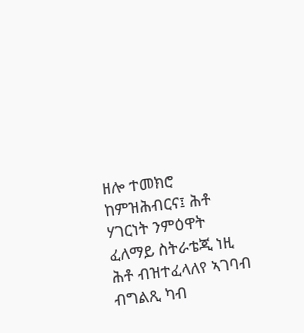ዘሎ ተመክሮ ከምዝሕብርና፤ ሕቶ ሃገርነት ንምዕዋት ፈለማይ ስትራቴጂ ነዚ ሕቶ ብዝተፈላለየ ኣገባብ ብግልጺ ካብ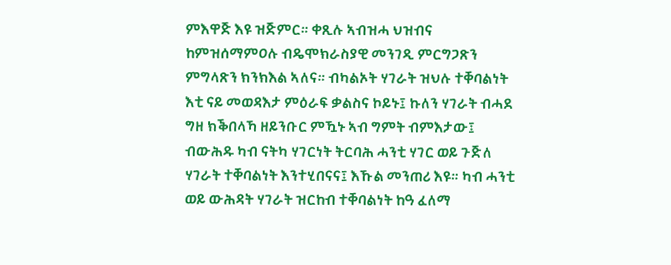ምእዋጅ እዩ ዝጅምር። ቀጺሉ ኣብዝሓ ህዝብና ከምዝሰማምዐሉ ብዴሞክራስያዊ መንገዲ ምርግጋጽን ምግላጽን ክንክእል ኣለና። ብካልኦት ሃገራት ዝህሉ ተቐባልነት እቲ ናይ መወዳእታ ምዕራፍ ቃልስና ኮይኑ፤ ኩለን ሃገራት ብሓደ ግዘ ክቕበላኻ ዘይንቡር ምዃኑ ኣብ ግምት ብምእታው፤ ብውሕዱ ካብ ናትካ ሃገርነት ትርባሕ ሓንቲ ሃገር ወይ ጉጅለ ሃገራት ተቐባልነት እንተሂበናና፤ እኹል መንጠሪ እዩ። ካብ ሓንቲ ወይ ውሕዳት ሃገራት ዝርከብ ተቐባልነት ከዓ ፈለማ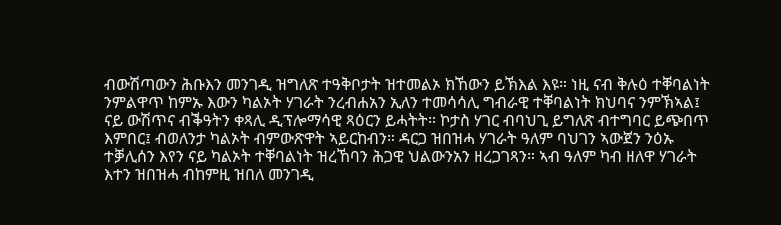ብውሽጣውን ሕቡእን መንገዲ ዝግለጽ ተዓቅቦታት ዝተመልኦ ክኸውን ይኽእል እዩ። ነዚ ናብ ቅሉዕ ተቐባልነት ንምልዋጥ ከምኡ እውን ካልኦት ሃገራት ንረብሐአን ኢለን ተመሳሳሊ ግብራዊ ተቐባልነት ክህባና ንምኽኣል፤ ናይ ውሽጥና ብቕዓትን ቀጻሊ ዲፕሎማሳዊ ጻዕርን ይሓትት። ኮታስ ሃገር ብባህጊ ይግለጽ ብተግባር ይጭበጥ እምበር፤ ብወለንታ ካልኦት ብምውጽዋት ኣይርከብን። ዳርጋ ዝበዝሓ ሃገራት ዓለም ባህገን ኣውጀን ንዕኡ ተቓሊሰን እየን ናይ ካልኦት ተቐባልነት ዝረኸባን ሕጋዊ ህልውንአን ዘረጋገጻን። ኣብ ዓለም ካብ ዘለዋ ሃገራት እተን ዝበዝሓ ብከምዚ ዝበለ መንገዲ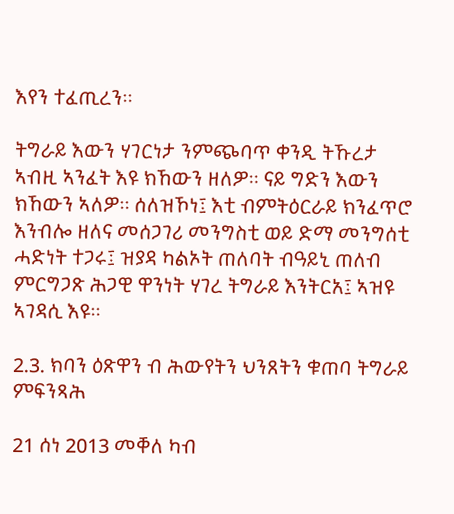እየን ተፈጢረን።

ትግራይ እውን ሃገርነታ ንምጭባጥ ቀንዲ ትኹረታ ኣብዚ ኣንፈት እዩ ክኸውን ዘለዎ። ናይ ግድን እውን ክኸውን ኣለዎ። ሰለዝኾነ፤ እቲ ብምትዕርራይ ክንፈጥሮ እንብሎ ዘለና መሰጋገሪ መንግስቲ ወይ ድማ መንግሰቲ ሓድነት ተጋሩ፤ ዝያዳ ካልኦት ጠለባት ብዓይኒ ጠለብ ምርግጋጽ ሕጋዊ ዋንነት ሃገረ ትግራይ እንትርአ፤ ኣዝዩ ኣገዳሲ እዩ።

2.3. ክባን ዕጽዋን ብ ሕውየትን ህንጸትን ቁጠባ ትግራይ ምፍንጻሕ

21 ሰነ 2013 መቐለ ካብ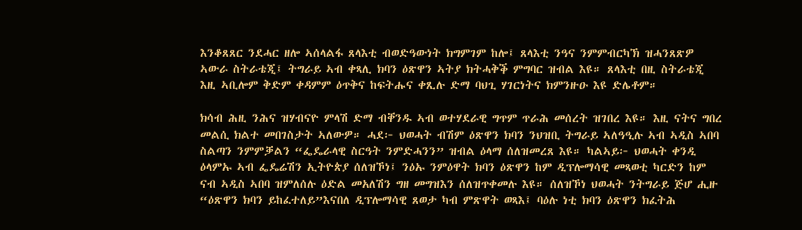እንቆጸጸር ንደሓር ዘሎ ኣሰላልፋ ጸላእቲ ብወድዓውነት ክግምገም ከሎ፤ ጸላእቲ ንዓና ንምምብርካኽ ዝሓንጸጽዎ ኣውራ ስትራቴጂ፤ ትግራይ ኣብ ቀጻሊ ክባን ዕጽዋን ኣትያ ክትሓቅቕ ምግባር ዝብል እዩ። ጸላእቲ በዚ ስትራቴጂ እዚ ኣቢሎም ቅድም ቀዳምም ዕጥቅና ከፍትሑና ቀጺሉ ድማ ባህጊ ሃገርነትና ክምንዙዑ እዩ ድሌቶም።

ክሳብ ሕዚ ንሕና ዝሃብናዮ ምላሽ ድማ ብቐንዱ ኣብ ወተሃደራዊ ግጥም ጥራሕ መሰረት ዝገበረ እዩ። እዚ ናትና ግበረ መልሲ ክልተ መበገስታት ኣለውዎ። ሓደ፦ ህወሓት ብሽም ዕጽዋን ክባን ንህዝቢ ትግራይ ኣለዓዒሉ ኣብ ኣዲስ ኣበባ ስልጣን ንምምቓልን “ፌዴራላዊ ስርዓት ንምድሓንን” ዝብል ዕላማ ሰለዝመረጸ እዩ። ካልኣይ፦ ህወሓት ቀንዲ ዕላምኡ ኣብ ፌዴሬሽን ኢትዮጵያ ሰለዝኾነ፤ ንዕኡ ንምዕዋት ክባን ዕጽዋን ከም ዲፕሎማሳዊ መጻወቲ ካርድን ከም ናብ ኣዲስ ኣበባ ዝምለሰሉ ዕድል መአለሽን ግዘ መግዝእን ሰለዝጥቀመሉ እዩ። ሰለዝኾነ ህወሓት ንትግራይ ጅሆ ሒዙ “ዕጽዋን ክባን ይከፈተለይ”እናበለ ዲፕሎማሳዊ ጸወታ ካብ ምጽዋት ወጻእ፤ ባዕሉ ነቲ ክባን ዕጽዋን ክፈትሕ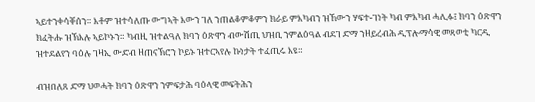ኣይተንቀሳቐሰን። እቶም ዝተሳለጡ ውግኣት እውን ገለ ንጠልቆምቆምን ክራይ ምእካብን ዝኸውን ሃፍተ-ገነት ካብ ምእካብ ሓሊፉ፤ ክባን ዕጽዋን ክፈትሑ ዝኽእሉ ኣይኮኑን። ካብዚ ዝተልዓለ ክባን ዕጽዋን ብውሽጢ ህዝቢ ንምልዕዓል ብደገ ድማ ንዘይረብሕ ዲፕሎማሳዊ መጻወቲ ካርዲ ዝተደልየን ባዕሉ ገዛኢ ውድብ ዘጠናኽሮን ኮይኑ ዝተርኣየሉ ኩነታት ተፈጢሩ እዩ።

ብዝበለጸ ድማ ህወሓት ክባን ዕጽዋን ንምፍታሕ ባዕላዊ መፍትሕን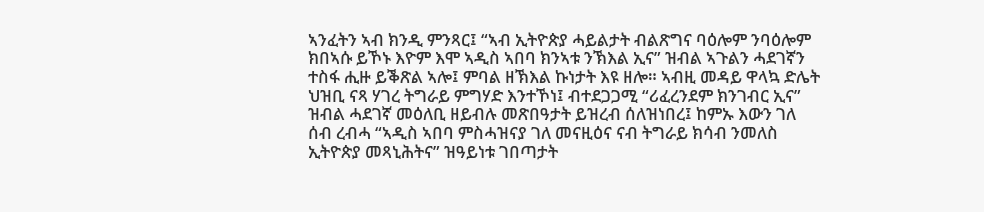ኣንፈትን ኣብ ክንዲ ምንጻር፤ “ኣብ ኢትዮጵያ ሓይልታት ብልጽግና ባዕሎም ንባዕሎም ክበኣሱ ይኾኑ እዮም እሞ ኣዲስ ኣበባ ክንኣቱ ንኽእል ኢና” ዝብል ኣጉልን ሓደገኛን ተስፋ ሒዙ ይቕጽል ኣሎ፤ ምባል ዘኽእል ኩነታት እዩ ዘሎ። ኣብዚ መዳይ ዋላኳ ድሌት ህዝቢ ናጻ ሃገረ ትግራይ ምግሃድ እንተኾነ፤ ብተደጋጋሚ “ሪፈረንደም ክንገብር ኢና” ዝብል ሓደገኛ መዕለቢ ዘይብሉ መጽበዓታት ይዝረብ ሰለዝነበረ፤ ከምኡ እውን ገለ ሰብ ረብሓ “ኣዲስ ኣበባ ምስሓዝናያ ገለ መናዚዕና ናብ ትግራይ ክሳብ ንመለስ ኢትዮጵያ መጻኒሕትና” ዝዓይነቱ ገበጣታት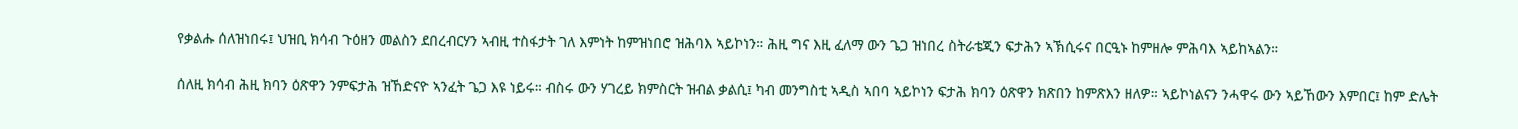የቃልሑ ሰለዝነበሩ፤ ህዝቢ ክሳብ ጉዕዘን መልስን ደበረብርሃን ኣብዚ ተስፋታት ገለ እምነት ከምዝነበሮ ዝሕባእ ኣይኮነን። ሕዚ ግና እዚ ፈለማ ውን ጌጋ ዝነበረ ስትራቴጂን ፍታሕን ኣኽሲሩና በርዒኑ ከምዘሎ ምሕባእ ኣይከኣልን።

ሰለዚ ክሳብ ሕዚ ክባን ዕጽዋን ንምፍታሕ ዝኸድናዮ ኣንፈት ጌጋ እዩ ነይሩ። ብስሩ ውን ሃገረይ ክምስርት ዝብል ቃልሲ፤ ካብ መንግስቲ ኣዲስ ኣበባ ኣይኮነን ፍታሕ ክባን ዕጽዋን ክጽበን ከምጽእን ዘለዎ። ኣይኮነልናን ንሓዋሩ ውን ኣይኸውን እምበር፤ ከም ድሌት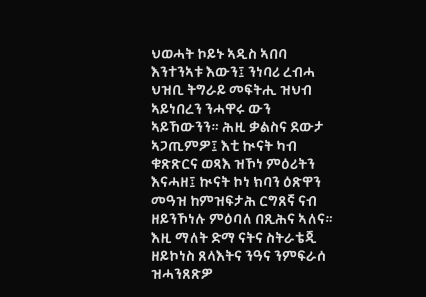ህወሓት ኮይኑ ኣዲስ ኣበባ እንተንኣቱ እውን፤ ንነባሪ ረብሓ ህዝቢ ትግራይ መፍትሒ ዝህብ ኣይነበረን ንሓዋሩ ውን ኣይኸውንን። ሕዚ ቃልስና ደውታ ኣጋጢምዎ፤ እቲ ኲናት ካብ ቁጽጽርና ወጻእ ዝኾነ ምዕሪትን እናሓዘ፤ ኲናት ኮነ ክባን ዕጽዋን መዓዝ ከምዝፍታሕ ርግጸኛ ናብ ዘይንኾነሉ ምዕባለ በጺሕና ኣለና። እዚ ማለት ድማ ናትና ስትራቴጂ ዘይኮነስ ጸላእትና ንዓና ንምፍራሰ ዝሓንጸጽዎ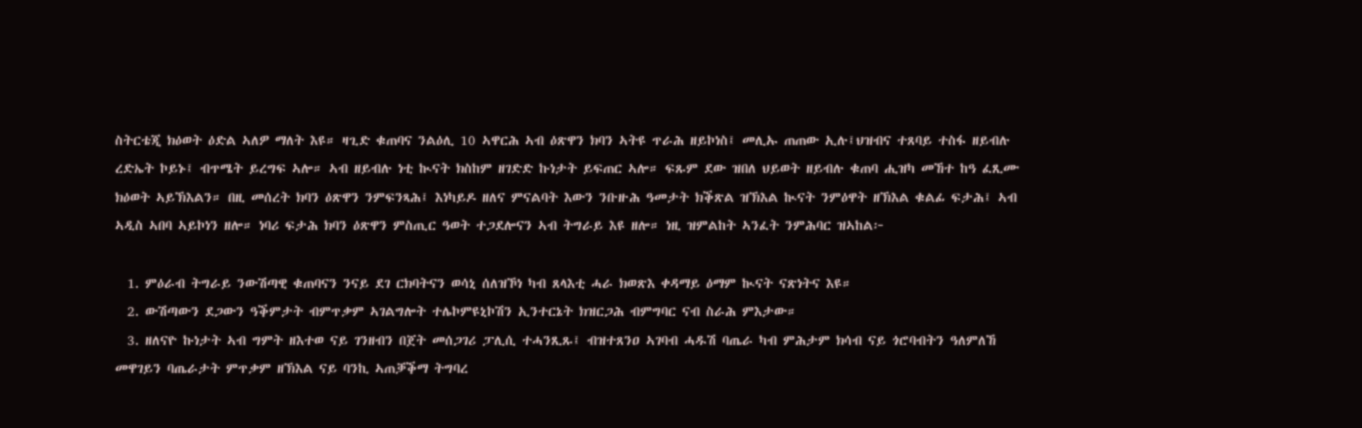ስትርቴጂ ክዕወት ዕድል ኣለዎ ማለት እዩ። ዛጊድ ቁጠባና ንልዕሊ 10 ኣዋርሕ ኣብ ዕጽዋን ክባን ኣትዩ ጥራሕ ዘይኮነስ፤ መሊኡ ጠጠው ኢሉ፤ህዝብና ተጸባይ ተስፋ ዘይብሉ ረድኤት ኮይኑ፤ ብጥሜት ይረግፍ ኣሎ። ኣብ ዘይብሉ ነቲ ኲናት ክስከም ዘገድድ ኩነታት ይፍጠር ኣሎ። ፍጹም ደው ዝበለ ህይወት ዘይብሉ ቁጠባ ሒዝካ መኸተ ከዓ ፈጺሙ ክዕወት ኣይኽእልን። በዚ መሰረት ክባን ዕጽዋን ንምፍንጻሕ፤ እነካይዶ ዘለና ምናልባት እውን ንቡዙሕ ዓመታት ክቕጽል ዝኽእል ኲናት ንምዕዋት ዘኽእል ቁልፊ ፍታሕ፤ ኣብ ኣዲስ ኣበባ ኣይኮነን ዘሎ። ነባሪ ፍታሕ ክባን ዕጽዋን ምስጢር ዓወት ተጋደሎናን ኣብ ትግራይ እዩ ዘሎ። ነዚ ዝምልከት ኣንፈት ንምሕባር ዝኣከል፦

  1. ምዕራብ ትግራይ ንውሽጣዊ ቁጠባናን ንናይ ደገ ርክባትናን ወሳኒ ሰለዝኾነ ካብ ጸላእቲ ሓራ ክወጽእ ቀዳማይ ዕማም ኲናት ናጽነትና እዩ።
  2. ውሽጣውን ደጋውን ዓቕምታት ብምጥቃም ኣገልግሎት ተሌኮምዩኒኮሽን ኢንተርኔት ክዝርጋሕ ብምግባር ናብ ስራሕ ምእታው።
  3. ዘለናዮ ኩነታት ኣብ ግምት ዘእተወ ናይ ገንዘብን በጀት መሰጋገሪ ፓሊሲ ተሓንጺጹ፤ ብዝተጸንዐ ኣገባብ ሓዱሽ ባጤራ ካብ ምሕታም ክሳብ ናይ ጎሮባብትን ዓለምለኸ መዋገይን ባጤራታት ምጥቃም ዘኽእል ናይ ባንኪ ኣጠቓቕማ ትግባረ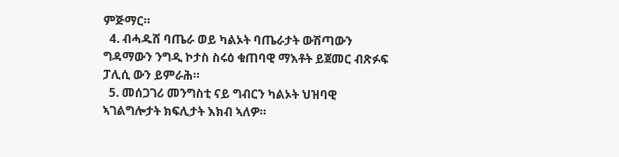ምጅማር።
  4. ብሓዱሸ ባጤራ ወይ ካልኦት ባጤራታት ውሽጣውን ግዳማውን ንግዲ ኮታስ ስሩዕ ቁጠባዊ ማእቶት ይጀመር ብጽፉፍ ፓሊሲ ውን ይምራሕ።
  5. መሰጋገሪ መንግስቲ ናይ ግብርን ካልኦት ህዝባዊ ኣገልግሎታት ክፍሊታት እክብ ኣለዎ።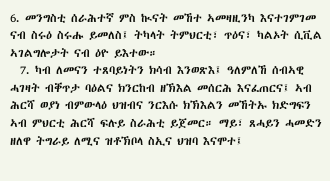6. መንግስቲ ሰራሕተኛ ምስ ኲናት መኸተ ኣመዛዚንካ እናተገምገመ ናብ ስሩዕ ስሩሑ ይመለስ፤ ትካላት ትምህርቲ፣ ጥዕና፣ ካልኦት ሲቪል ኣገልግሎታት ናብ ዕዮ ይእተው።
  7. ካብ ለመናን ተጸባይነትን ክሳብ እንወጽእ፤ ዓለምለኸ ሰብኣዊ ሓገዛት ብቐጥታ ባዕልና ክንርከብ ዘኽእል መሰርሕ እናፈጠርና፤ ኣብ ሕርሻ ወያነ ብምውላዕ ህዝብና ንርእሱ ክኽእልን መኸትኡ ክድግፍን ኣብ ምህርቲ ሕርሻ ፍሉይ ስራሕቲ ይጀመር። ማይ፣ ጸሓይን ሓመድን ዘለዋ ትግራይ ለሚና ዝቶኽቦላ ስኢና ህዝባ እናሞተ፤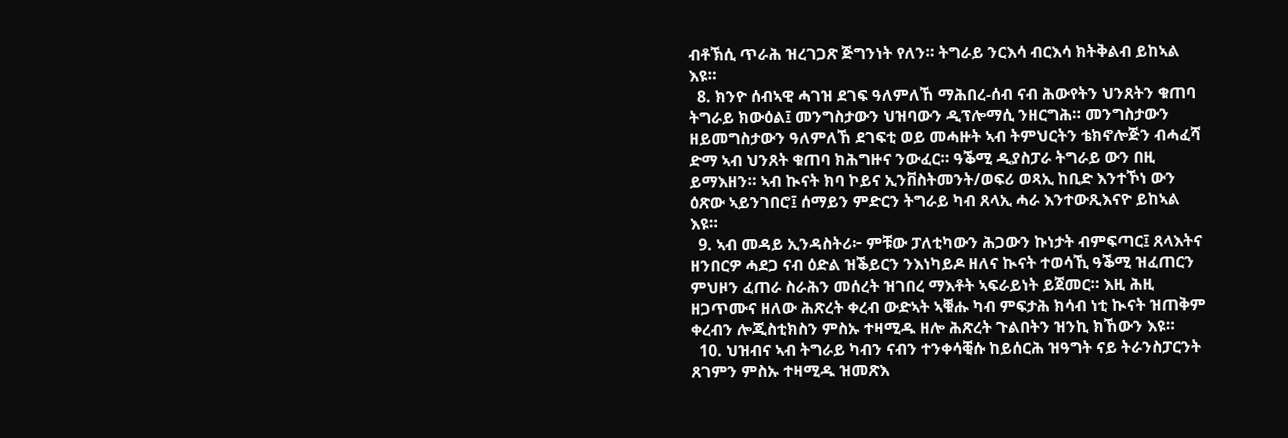ብቶኽሲ ጥራሕ ዝረገጋጽ ጅግንነት የለን። ትግራይ ንርእሳ ብርእሳ ክትቅልብ ይከኣል እዩ።
  8. ክንዮ ሰብኣዊ ሓገዝ ደገፍ ዓለምለኸ ማሕበረ-ሰብ ናብ ሕውየትን ህንጸትን ቁጠባ ትግራይ ክውዕል፤ መንግስታውን ህዝባውን ዲፕሎማሲ ንዘርግሕ። መንግስታውን ዘይመግስታውን ዓለምለኸ ደገፍቲ ወይ መሓዙት ኣብ ትምህርትን ቴክኖሎጅን ብሓፈሻ ድማ ኣብ ህንጸት ቁጠባ ክሕግዙና ንውፈር። ዓቕሚ ዲያስፓራ ትግራይ ውን በዚ ይማእዘን። ኣብ ኲናት ክባ ኮይና ኢንቨስትመንት/ወፍሪ ወጻኢ ከቢድ እንተኾነ ውን ዕጽው ኣይንገበሮ፤ ሰማይን ምድርን ትግራይ ካብ ጸላኢ ሓራ እንተውጺእናዮ ይከኣል እዩ።
  9. ኣብ መዳይ ኢንዳስትሪ፦ ምቹው ፓለቲካውን ሕጋውን ኩነታት ብምፍጣር፤ ጸላእትና ዘንበርዎ ሓደጋ ናብ ዕድል ዝቕይርን ንእነካይዶ ዘለና ኲናት ተወሳኺ ዓቕሚ ዝፈጠርን ምህዞን ፈጠራ ስራሕን መሰረት ዝገበረ ማእቶት ኣፍራይነት ይጀመር። እዚ ሕዚ ዘጋጥሙና ዘለው ሕጽረት ቀረብ ውድኣት ኣቑሑ ካብ ምፍታሕ ክሳብ ነቲ ኲናት ዝጠቅም ቀረብን ሎጂስቲክስን ምስኡ ተዛሚዱ ዘሎ ሕጽረት ጉልበትን ዝንኪ ክኸውን እዩ።
  10. ህዝብና ኣብ ትግራይ ካብን ናብን ተንቀሳቒሱ ከይሰርሕ ዝዓግት ናይ ትራንስፓርንት ጸገምን ምስኡ ተዛሚዱ ዝመጽእ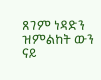ጸገም ነዳድን ዝምልከት ውን ናይ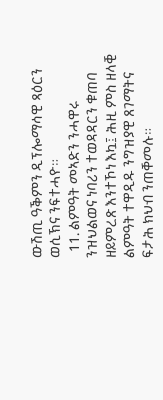ውሽጢ ዓቕምን ዲፕሎማሳዊ ጻዕርን ወሲኽና ንፍተሓዮ።
  11. ልምዓት መኣድን ንሓዋሩ ንዝህልወና ነባሪን ተወዳዳርን ቁጠባ ዘይምረጽ እንተኾነ እኳ፤ ሕዚ ምስ ዘላቒ ልምዓት ተዋዲዱ ንግዝያዊ ጸገማትና ፍታሕ ክህብ ንጠቐመሉ።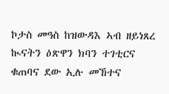ኮታስ መዓስ ከዝውዳእ ኣብ ዘይነጸረ ኲናትን ዕጽዋን ክባን ተገቲርና ቁጠባና ደው ኢሉ መኸተና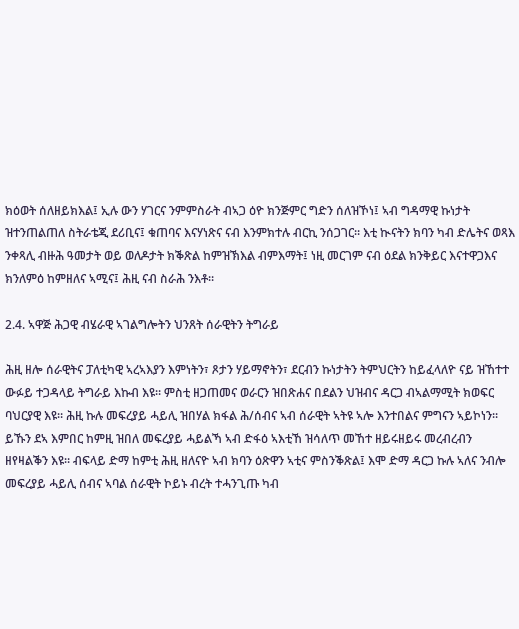ክዕወት ሰለዘይክእል፤ ኢሉ ውን ሃገርና ንምምስራት ብኣጋ ዕዮ ክንጅምር ግድን ሰለዝኾነ፤ ኣብ ግዳማዊ ኩነታት ዝተንጠልጠለ ስትራቴጂ ደሪቢና፤ ቁጠባና እናሃነጽና ናብ እንምክተሉ ብርኪ ንሰጋገር። እቲ ኲናትን ክባን ካብ ድሌትና ወጻእ ንቀጻሊ ብዙሕ ዓመታት ወይ ወለዶታት ክቕጽል ከምዝኽእል ብምእማት፤ ነዚ መርገም ናብ ዕደል ክንቅይር እናተዋጋእና ክንለምዕ ከምዘለና ኣሚና፤ ሕዚ ናብ ስራሕ ንእቶ።

2.4. ኣዋጅ ሕጋዊ ብሄራዊ ኣገልግሎትን ህንጸት ሰራዊትን ትግራይ

ሕዚ ዘሎ ሰራዊትና ፓለቲካዊ ኣረኣእያን እምነትን፣ ጾታን ሃይማኖትን፣ ደርብን ኩነታትን ትምህርትን ከይፈላለዮ ናይ ዝኸተተ ውፉይ ተጋዳላይ ትግራይ እኩብ እዩ። ምስቲ ዘጋጠመና ወራርን ዝበጽሐና በደልን ህዝብና ዳርጋ ብኣልማሚት ክወፍር ባህርያዊ እዩ። ሕዚ ኩሉ መፍረያይ ሓይሊ ዝበሃል ክፋል ሕ/ሰብና ኣብ ሰራዊት ኣትዩ ኣሎ እንተበልና ምግናን ኣይኮነን። ይኹን ደኣ እምበር ከምዚ ዝበለ መፍረያይ ሓይልኻ ኣብ ድፋዕ ኣእቲኸ ዝሳለጥ መኸተ ዘይሩዘይሩ መረብረብን ዘየዛልቕን እዩ። ብፍላይ ድማ ከምቲ ሕዚ ዘለናዮ ኣብ ክባን ዕጽዋን ኣቲና ምስንቕጽል፤ እሞ ድማ ዳርጋ ኩሉ ኣለና ንብሎ መፍረያይ ሓይሊ ሰብና ኣባል ሰራዊት ኮይኑ ብረት ተሓንጊጡ ካብ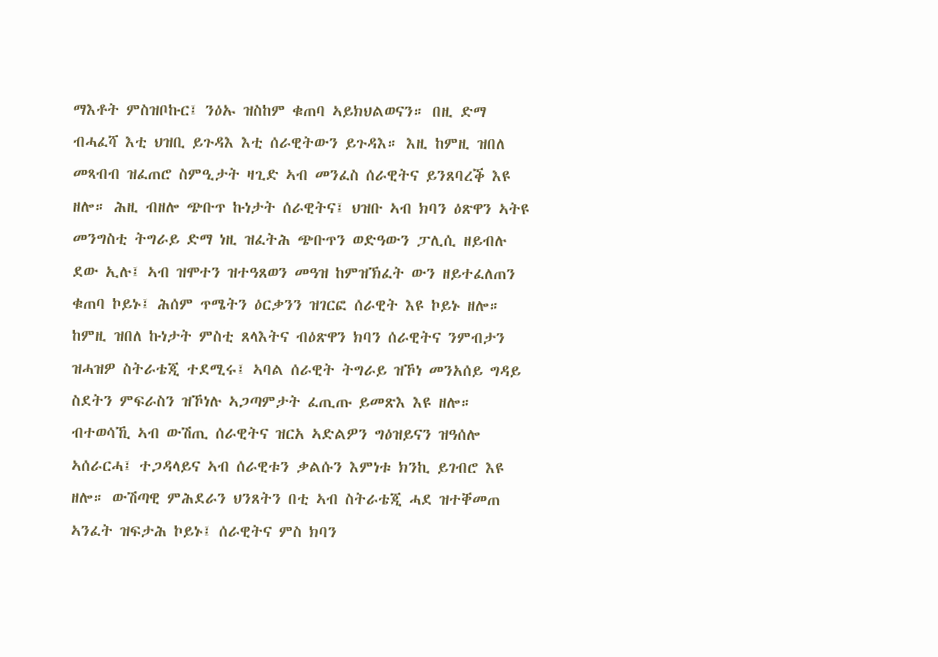ማእቶት ምስዝቦኩር፤ ንዕኡ ዝስከም ቁጠባ ኣይክህልወናን። በዚ ድማ ብሓፈሻ እቲ ህዝቢ ይጉዳእ እቲ ሰራዊትውን ይጉዳእ። እዚ ከምዚ ዝበለ መጻብብ ዝፈጠሮ ስምዒታት ዛጊድ ኣብ መንፈስ ሰራዊትና ይንጸባረቕ እዩ ዘሎ። ሕዚ ብዘሎ ጭቡጥ ኩነታት ሰራዊትና፤ ህዝቡ ኣብ ክባን ዕጽዋን ኣትዩ መንግስቲ ትግራይ ድማ ነዚ ዝፈትሕ ጭቡጥን ወድዓውን ፓሊሲ ዘይብሉ ደው ኢሉ፤ ኣብ ዝሞተን ዝተዓጸወን መዓዝ ከምዝኽፈት ውን ዘይተፈለጠን ቁጠባ ኮይኑ፤ ሕሰም ጥሜትን ዕርቃንን ዝገርፎ ሰራዊት እዩ ኮይኑ ዘሎ። ከምዚ ዝበለ ኩነታት ምስቲ ጸላእትና ብዕጽዋን ክባን ሰራዊትና ንምብታን ዝሓዝዎ ስትራቴጂ ተደሚሩ፤ ኣባል ሰራዊት ትግራይ ዝኾነ መንአሰይ ግዳይ ስደትን ምፍራስን ዝኾነሉ ኣጋጣምታት ፈጢጡ ይመጽእ እዩ ዘሎ። ብተወሳኺ ኣብ ውሽጢ ሰራዊትና ዝርአ ኣድልዎን ግዕዝይናን ዝዓሰሎ ኣሰራርሓ፤ ተጋዳላይና ኣብ ሰራዊቱን ቃልሱን እምነቱ ክንኪ ይገብሮ እዩ ዘሎ። ውሽጣዊ ምሕደራን ህንጸትን በቲ ኣብ ስትራቴጂ ሓደ ዝተቐመጠ ኣንፈት ዝፍታሕ ኮይኑ፤ ሰራዊትና ምስ ክባን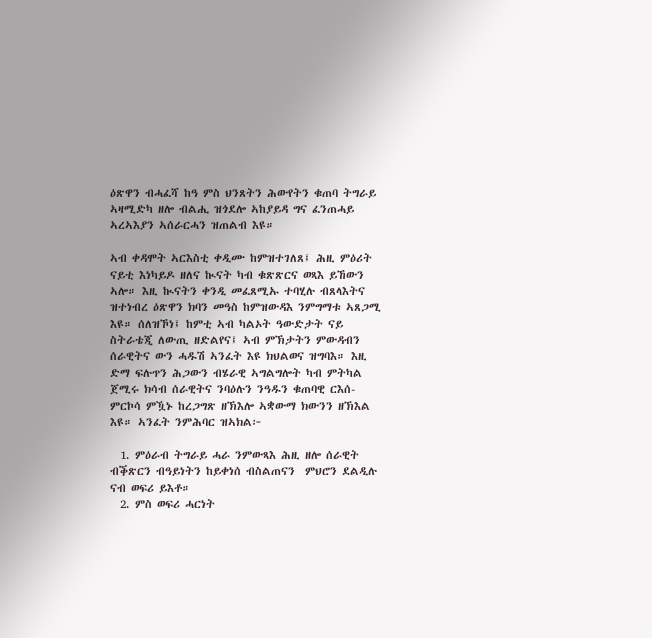ዕጽዋን ብሓፈሻ ከዓ ምስ ህንጸትን ሕውየትን ቁጠባ ትግራይ ኣዛሚድካ ዘሎ ብልሒ ዝጎደሎ ኣከያይዳ ግና ፈንጠሓይ ኣረኣእያን ኣሰራርሓን ዝጠልብ እዩ።

ኣብ ቀዳሞት ኣርእስቲ ቀዲሙ ከምዝተገለጸ፤ ሕዚ ምዕሪት ናይቲ እነካይዶ ዘለና ኲናት ካብ ቁጽጽርና ወጻእ ይኸውን ኣሎ። እዚ ኲናትን ቀንዲ መፈጸሚኡ ተባሂሉ ብጸላእትና ዝተነብረ ዕጽዋን ክባን መዓስ ከምዝውዳእ ንምግማቱ ኣጸጋሚ እዩ። ሰለዝኾነ፤ ከምቲ ኣብ ካልኦት ዓውድታት ናይ ስትራቴጂ ለውጢ ዘድልየና፤ ኣብ ምኽታትን ምውዳብን ሰራዊትና ውን ሓዱሽ ኣንፈት እዩ ክህልወና ዝግባእ። እዚ ድማ ፍሉጥን ሕጋውን ብሄራዊ ኣግልግሎት ካብ ምትካል ጀሚሩ ክሳብ ሰራዊትና ንባዕሉን ንዓዱን ቁጠባዊ ርእሰ-ምርኮሳ ምዃኑ ከረጋግጽ ዘኽእሎ ኣቋውማ ክውንን ዘኽእል እዩ። ኣንፈት ንምሕባር ዝኣክል፦

  1. ምዕራብ ትግራይ ሓራ ንምውጻእ ሕዚ ዘሎ ሰራዊት ብቕጽርን ብዓይነትን ከይቀነሰ ብስልጠናን  ምህሮን ደልዲሉ ናብ ወፍሪ ይእቶ።
  2. ምስ ወፍሪ ሓርነት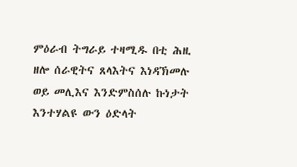ምዕራብ ትግራይ ተዛሚዱ በቲ ሕዚ ዘሎ ሰራዊትና ጸላእትና እነዳኽመሉ ወይ መሊእና እንድምስሰሉ ኩነታት እንተሃልዩ ውን ዕድላት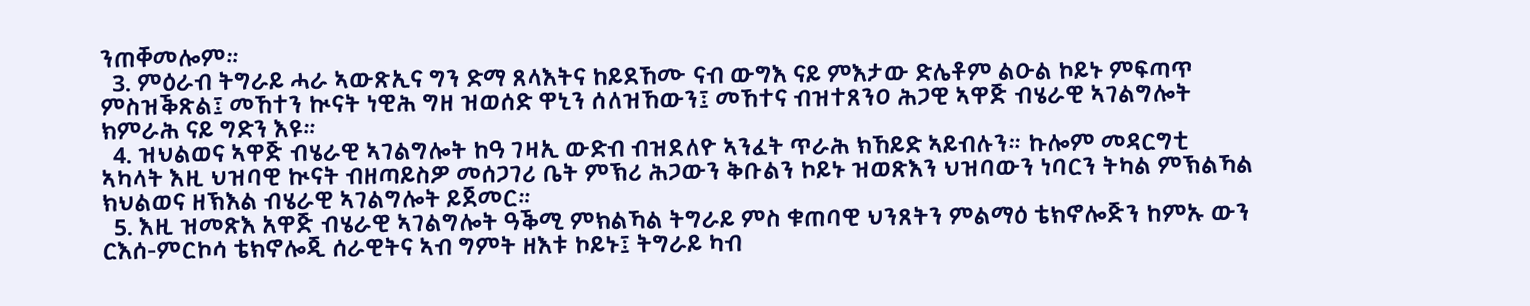ንጠቐመሎም።
  3. ምዕራብ ትግራይ ሓራ ኣውጽኢና ግን ድማ ጸላእትና ከይደኸሙ ናብ ውግእ ናይ ምእታው ድሌቶም ልዑል ኮይኑ ምፍጣጥ ምስዝቕጽል፤ መኸተን ኲናት ነዊሕ ግዘ ዝወሰድ ዋኒን ሰለዝኸውን፤ መኸተና ብዝተጸንዐ ሕጋዊ ኣዋጅ ብሄራዊ ኣገልግሎት ክምራሕ ናይ ግድን እዩ።
  4. ዝህልወና ኣዋጅ ብሄራዊ ኣገልግሎት ከዓ ገዛኢ ውድብ ብዝደለዮ ኣንፈት ጥራሕ ክኸይድ ኣይብሉን። ኩሎም መዳርግቲ ኣካላት እዚ ህዝባዊ ኲናት ብዘጣይስዎ መሰጋገሪ ቤት ምኽሪ ሕጋውን ቅቡልን ኮይኑ ዝወጽእን ህዝባውን ነባርን ትካል ምኽልኻል ክህልወና ዘኽእል ብሄራዊ ኣገልግሎት ይጀመር።
  5. እዚ ዝመጽእ አዋጅ ብሄራዊ ኣገልግሎት ዓቕሚ ምክልኻል ትግራይ ምስ ቁጠባዊ ህንጸትን ምልማዕ ቴክኖሎጅን ከምኡ ውን ርእሰ-ምርኮሳ ቴክኖሎጂ ሰራዊትና ኣብ ግምት ዘእቱ ኮይኑ፤ ትግራይ ካብ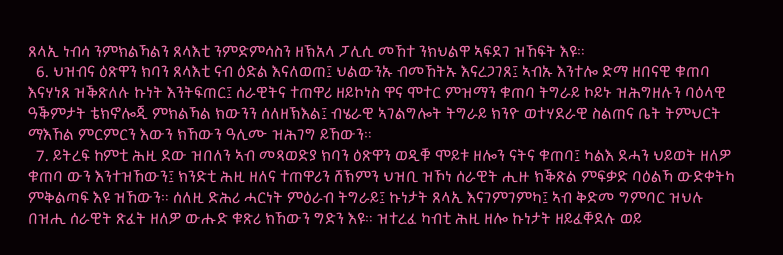ጸላኢ ነብሳ ንምክልኻልን ጸላእቲ ንምድምሳስን ዘኽአላ ፓሊሲ መኸተ ንክህልዋ ኣፍደገ ዝኸፍት እዩ።
  6. ህዝብና ዕጽዋን ክባን ጸላእቲ ናብ ዕድል እናለወጠ፤ ህልውንኡ ብመኸትኡ እናረጋገጸ፤ ኣብኡ እንተሎ ድማ ዘበናዊ ቁጠባ እናሃነጸ ዝቕጽለሉ ኩነት እንትፍጠር፤ ሰራዊትና ተጠዋሪ ዘይኮነስ ዋና ሞተር ምዝማን ቁጠባ ትግራይ ኮይኑ ዝሕግዘሉን ባዕላዊ ዓቕምታት ቴክኖሎጂ ምክልኻል ክውንን ሰለዘኽእል፤ ብሄራዊ ኣገልግሎት ትግራይ ክንዮ ወተሃደራዊ ስልጠና ቤት ትምህርት ማእኸል ምርምርን እውን ክኸውን ዓሊሙ ዝሕገግ ይኸውን።
  7. ይትረፍ ከምቲ ሕዚ ደው ዝበለን ኣብ መጻወድያ ክባን ዕጽዋን ወዲቑ ሞይቱ ዘሎን ናትና ቁጠባ፤ ካልእ ደሓን ህይወት ዘለዎ ቁጠባ ውን እንተዝኸውን፤ ክንድቲ ሕዚ ዘለና ተጠዋሪን ሸኽምን ህዝቢ ዝኾነ ሰራዊት ሒዙ ክቕጽል ምፍቃድ ባዕልኻ ውድቀትካ ምቅልጣፍ እዩ ዝኸውን። ሰለዚ ድሕሪ ሓርነት ምዕራብ ትግራይ፤ ኩነታት ጸላኢ እናገምገምካ፤ ኣብ ቅድመ ግምባር ዝህሉ በዝሒ ሰራዊት ጽፈት ዘለዎ ውሑድ ቁጽሪ ክኸውን ግድን እዩ። ዝተረፈ ካብቲ ሕዚ ዘሎ ኩነታት ዘይፈቐደሉ ወይ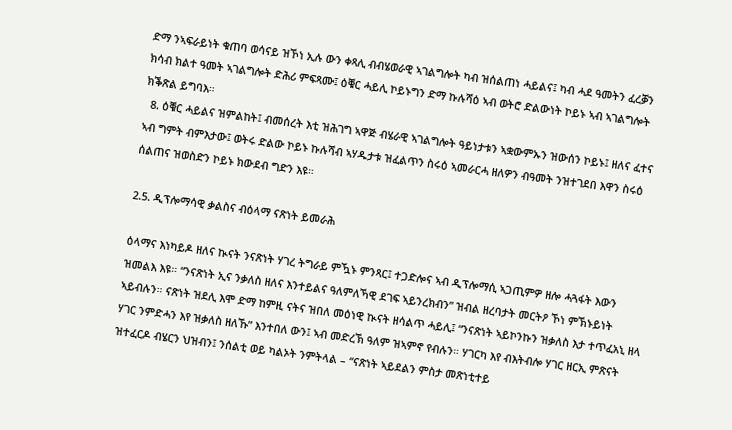ድማ ንኣፍራይነት ቁጠባ ወሳናይ ዝኾነ ኢሉ ውን ቀጻሊ ብብሄወራዊ ኣገልግሎት ካብ ዝሰልጠነ ሓይልና፤ ካብ ሓደ ዓመትን ፈረቓን ክሳብ ክልተ ዓመት ኣገልግሎት ድሕሪ ምፍጻሙ፤ ዕቑር ሓይሊ ኮይኑግን ድማ ኩሉሻዕ ኣብ ወትሮ ድልውነት ኮይኑ ኣብ ኣገልግሎት ክቕጽል ይግባእ።
  8. ዕቑር ሓይልና ዝምልከት፤ ብመሰረት እቲ ዝሕገግ ኣዋጅ ብሄራዊ ኣገልግሎት ዓይነታቱን ኣቋውምኡን ዝውሰን ኮይኑ፤ ዘለና ፈተና ኣብ ግምት ብምእታው፤ ወትሩ ድልው ኮይኑ ኩሉሻብ ኣሃዱታቱ ዝፈልጥን ስሩዕ ኣመራርሓ ዘለዎን ብዓመት ንዝተገደበ እዋን ስሩዕ ሰልጠና ዝወስድን ኮይኑ ክውደብ ግድን እዩ።

2.5. ዲፕሎማሳዊ ቃልስና ብዕላማ ናጽነት ይመራሕ

ዕላማና እነካይዶ ዘለና ኲናት ንናጽነት ሃገረ ትግራይ ምዃኑ ምንጻር፤ ተጋድሎና ኣብ ዲፕሎማሲ ኣጋጢምዎ ዘሎ ሓጓፋት እውን ዝመልእ እዩ። “ንናጽነት ኢና ንቃለስ ዘለና እንተይልና ዓለምለኻዊ ደገፍ ኣይንረክብን” ዝብል ዘረባታት መርትዖ ኾነ ምኽኑይነት ኣይብሉን። ናጽነት ዝደሊ እሞ ድማ ከምዚ ናትና ዝበለ መዕነዊ ኲናት ዘሳልጥ ሓይሊ፤ “ንናጽነት ኣይኮንኩን ዝቃለስ እታ ተጥፈአኒ ዘላ ሃገር ንምድሓን እየ ዝቃለስ ዘለኹ” እንተበለ ውን፤ ኣብ መድረኽ ዓለም ዝኣምኖ የብሉን። ሃገርካ እየ ብእትብሎ ሃገር ዘርኢ ምጽናት ዝተፈርዶ ብሄርን ህዝብን፤ ንሰልቲ ወይ ካልኦት ንምትላል – “ናጽነት ኣይደልን ምስታ መጽነቲተይ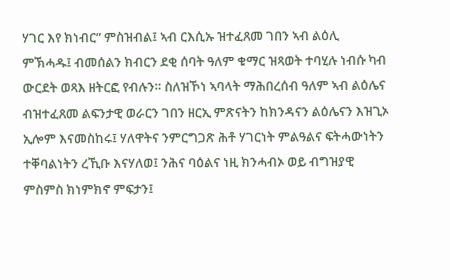ሃገር እየ ክነብር” ምስዝብል፤ ኣብ ርእሲኡ ዝተፈጸመ ገበን ኣብ ልዕሊ ምኽሓዱ፤ ብመሰልን ክብርን ደቂ ሰባት ዓለም ቁማር ዝጻወት ተባሂሉ ነብሱ ካብ ውርደት ወጻእ ዘትርፎ የብሉን። ስለዝኾነ ኣባላት ማሕበረሰብ ዓለም ኣብ ልዕሌና ብዝተፈጸመ ልፍንታዊ ወራርን ገበን ዘርኢ ምጽናትን ከክንዳናን ልዕሌናን እዝጊኦ ኢሎም እናመስከሩ፤ ሃለዋትና ንምርግጋጽ ሕቶ ሃገርነት ምልዓልና ፍትሓውነትን ተቐባልነትን ረኺቡ እናሃለወ፤ ንሕና ባዕልና ነዚ ክንሓብኦ ወይ ብግዝያዊ ምስምስ ክነምክኖ ምፍታን፤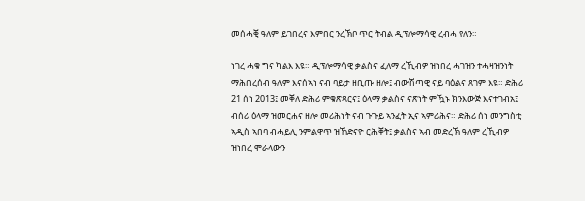መሰሓቒ ዓለም ይገበረና እምበር ንረኽቦ ጥር ትብል ዲፕሎማሳዊ ረብሓ የለን።

ነገረ ሓቁ ግና ካልእ እዩ። ዲፕሎማሳዊ ቃልስና ፈለማ ረኺብዎ ዝነበረ ሓገዝን ተሓዛዝንነት ማሕበረሰብ ዓለም እናሰኣነ ናብ ባይታ ዘቢጡ ዘሎ፤ ብውሽጣዊ ናይ ባዕልና ጸገም እዩ። ድሕሪ 21 ሰነ 2013፤ መቐለ ድሕሪ ምቁጽጻርና፤ ዕላማ ቃልስና ናጽነት ምዃኑ ክንእውጅ እናተገብአ፤ ብሰሪ ዕላማ ዝመርሐና ዘሎ መሪሕነት ናብ ጉጉይ ኣንፈት ኢና ኣምሪሕና። ድሕሪ ሰነ መንግስቲ ኣዲስ ኣበባ ብሓይሊ ንምልዋጥ ዝኸድናዮ ርሕቐት፤ ቃልስና ኣብ መድረኽ ዓለም ረኺብዎ ዝነበረ ሞራላውን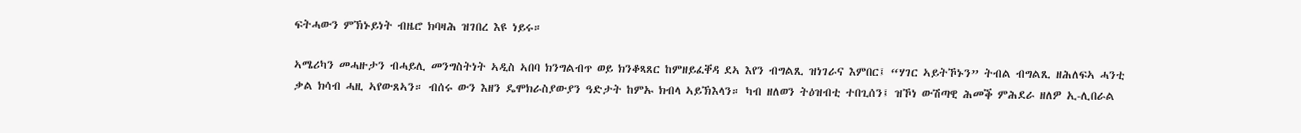ፍትሓውን ምኽኑይነት ብዜሮ ክባዛሕ ዝገበረ እዩ ነይሩ።

ኣሜሪካን መሓዙታን ብሓይሊ መንግስትነት ኣዲስ ኣበባ ክንግልብጥ ወይ ክንቆጻጸር ከምዘይፈቐዳ ደኣ እየን ብግልጺ ዝነገራና እምበር፤ “ሃገር ኣይትኾኑን” ትብል ብግልጺ ዘሕለፍኣ ሓንቲ ቃል ክሳብ ሓዚ ኣየውጸኣን። ብሰሩ ውን እዘን ዴሞክራስያውያን ዓድታት ከምኡ ክብላ ኣይኽእላን። ካብ ዘለወን ትዕዝብቲ ተበጊሰን፤ ዝኾነ ውሽጣዊ ሕመቕ ምሕደራ ዘለዎ ኢ-ሊበራል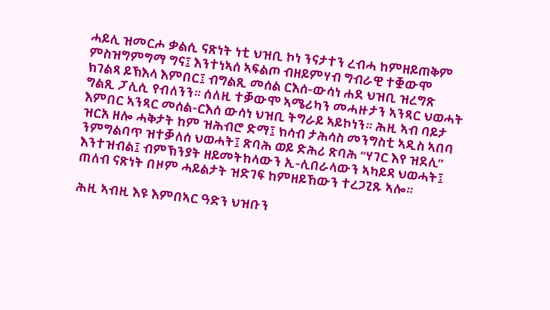ሓይሊ ዝመርሖ ቃልሲ ናጽነት ነቲ ህዝቢ ኮነ ንናታተን ረብሓ ከምዘይጠቅም ምስዝግምግማ ግና፤ እንተነኣሰ ኣፍልጦ ብዘይምሃብ ግብራዊ ተቛውሞ ክገልጻ ይኽእላ እምበር፤ ብግልጺ መሰል ርእሰ-ውሳነ ሐደ ህዝቢ ዝረግጽ ግልጺ ፓሊሲ የብለንን። ሰለዚ ተቓውሞ ኣሜሪካን መሓዙታን ኣንጻር ህወሓት እምበር ኣንጻር መሰል-ርእሰ ውሳነ ህዝቢ ትግራይ ኣይኮነን። ሕዚ ኣብ ባይታ ዝርአ ዘሎ ሓቅታት ከም ዝሕብሮ ድማ፤ ክሳብ ታሕሳስ መንግስቲ ኣዲስ ኣበባ ንምግልባጥ ዝተቓለሰ ህወሓት፤ ጽባሕ ወይ ድሕሪ ጽባሕ “ሃገር እየ ዝደሊ” እንተዝብል፤ ብምኽንያት ዘይመትከላውን ኢ-ሊበራላውን ኣካይዳ ህወሓት፤ ጠለብ ናጽነት በዞም ሓይልታት ዝድገፍ ከምዘይኸውን ተረጋጊጹ ኣሎ።

ሕዚ ኣብዚ እዩ እምበኣር ዓድን ህዝቡን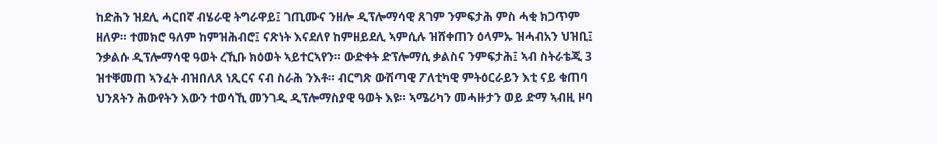ከድሕን ዝደሊ ሓርበኛ ብሄራዊ ትግራዋይ፤ ገጢሙና ንዘሎ ዲፕሎማሳዊ ጸገም ንምፍታሕ ምስ ሓቂ ክጋጥም ዘለዎ። ተመክሮ ዓለም ከምዝሕብሮ፤ ናጽነት እናደለየ ከምዘይደሊ ኣምሲሉ ዝሸቀጠን ዕላምኡ ዝሓብአን ህዝቢ፤ ንቃልሱ ዲፕሎማሳዊ ዓወት ረኺቡ ክዕወት ኣይተርኣየን። ውድቀት ድፕሎማሲ ቃልስና ንምፍታሕ፤ ኣብ ስትራቴጂ 3 ዝተቐመጠ ኣንፈት ብዝበለጸ ነጺርና ናብ ስራሕ ንእቶ። ብርግጽ ውሽጣዊ ፖለቲካዊ ምትዕርራይን እቲ ናይ ቁጠባ ህንጸትን ሕውየትን እውን ተወሳኺ መንገዲ ዲፕሎማስያዊ ዓወት እዩ። ኣሜሪካን መሓዙታን ወይ ድማ ኣብዚ ዞባ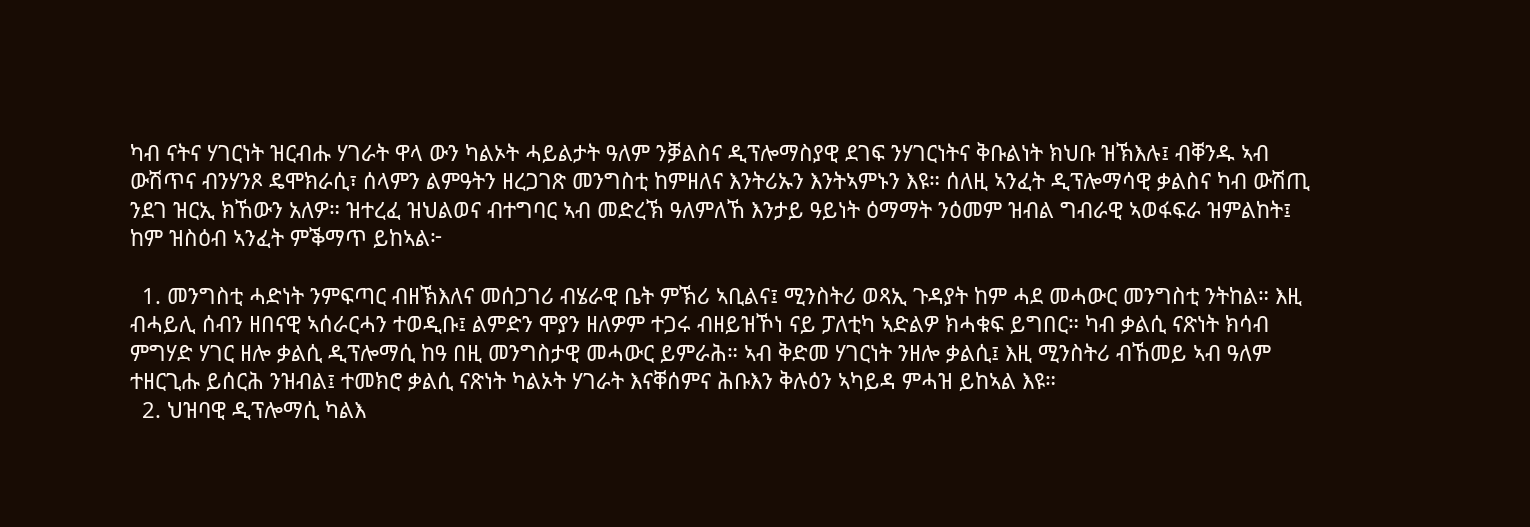ካብ ናትና ሃገርነት ዝርብሑ ሃገራት ዋላ ውን ካልኦት ሓይልታት ዓለም ንቓልስና ዲፕሎማስያዊ ደገፍ ንሃገርነትና ቅቡልነት ክህቡ ዝኽእሉ፤ ብቐንዱ ኣብ ውሽጥና ብንሃንጾ ዴሞክራሲ፣ ሰላምን ልምዓትን ዘረጋገጽ መንግስቲ ከምዘለና እንትሪኡን እንትኣምኑን እዩ። ሰለዚ ኣንፈት ዲፕሎማሳዊ ቃልስና ካብ ውሽጢ ንደገ ዝርኢ ክኸውን አለዎ። ዝተረፈ ዝህልወና ብተግባር ኣብ መድረኽ ዓለምለኸ እንታይ ዓይነት ዕማማት ንዕመም ዝብል ግብራዊ ኣወፋፍራ ዝምልከት፤ ከም ዝስዕብ ኣንፈት ምቕማጥ ይከኣል፦

  1. መንግስቲ ሓድነት ንምፍጣር ብዘኽእለና መሰጋገሪ ብሄራዊ ቤት ምኽሪ ኣቢልና፤ ሚንስትሪ ወጻኢ ጉዳያት ከም ሓደ መሓውር መንግስቲ ንትከል። እዚ ብሓይሊ ሰብን ዘበናዊ ኣሰራርሓን ተወዲቡ፤ ልምድን ሞያን ዘለዎም ተጋሩ ብዘይዝኾነ ናይ ፓለቲካ ኣድልዎ ክሓቁፍ ይግበር። ካብ ቃልሲ ናጽነት ክሳብ ምግሃድ ሃገር ዘሎ ቃልሲ ዲፕሎማሲ ከዓ በዚ መንግስታዊ መሓውር ይምራሕ። ኣብ ቅድመ ሃገርነት ንዘሎ ቃልሲ፤ እዚ ሚንስትሪ ብኸመይ ኣብ ዓለም ተዘርጊሑ ይሰርሕ ንዝብል፤ ተመክሮ ቃልሲ ናጽነት ካልኦት ሃገራት እናቐሰምና ሕቡእን ቅሉዕን ኣካይዳ ምሓዝ ይከኣል እዩ።
  2. ህዝባዊ ዲፕሎማሲ ካልእ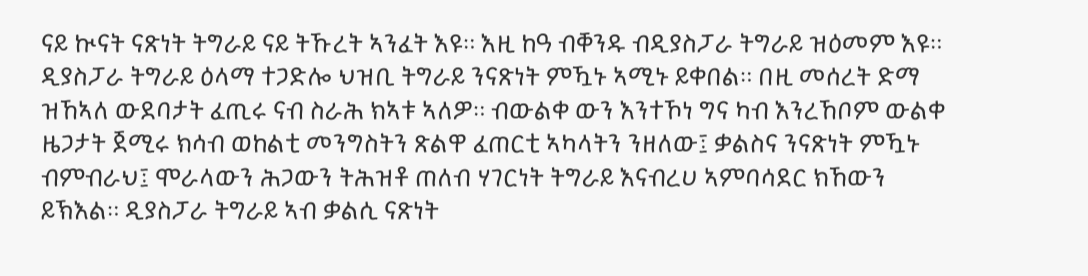ናይ ኲናት ናጽነት ትግራይ ናይ ትኹረት ኣንፈት እዩ። እዚ ከዓ ብቐንዱ ብዲያስፓራ ትግራይ ዝዕመም እዩ። ዲያስፓራ ትግራይ ዕላማ ተጋድሎ ህዝቢ ትግራይ ንናጽነት ምዃኑ ኣሚኑ ይቀበል። በዚ መሰረት ድማ ዝኸኣለ ውደባታት ፈጢሩ ናብ ስራሕ ክኣቱ ኣለዎ። ብውልቀ ውን እንተኾነ ግና ካብ እንረኸቦም ውልቀ ዜጋታት ጀሚሩ ክሳብ ወከልቲ መንግስትን ጽልዋ ፈጠርቲ ኣካላትን ንዘለው፤ ቃልስና ንናጽነት ምዃኑ ብምብራህ፤ ሞራላውን ሕጋውን ትሕዝቶ ጠለብ ሃገርነት ትግራይ እናብረሀ ኣምባሳደር ክኸውን ይኽእል። ዲያስፓራ ትግራይ ኣብ ቃልሲ ናጽነት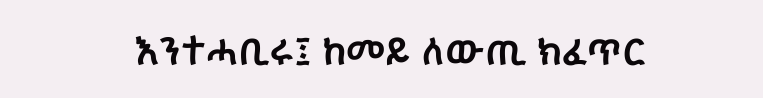እንተሓቢሩ፤ ከመይ ለውጢ ክፈጥር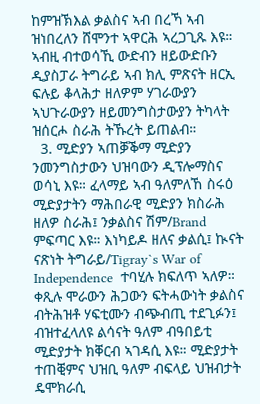ከምዝኽእል ቃልስና ኣብ በረኻ ኣብ ዝነበረለን ሸሞንተ ኣዋርሕ ኣረጋጊጹ እዩ። ኣብዚ ብተወሳኺ ውድብን ዘይውድቡን ዲያስፓራ ትግራይ ኣብ ክሊ ምጽናት ዘርኢ ፍሉይ ቆላሕታ ዘለዎም ሃገራውያን ኣህጉራውያን ዘይመንግስታውያን ትካላት ዝሰርሖ ስራሕ ትኹረት ይጠልብ።
  3. ሚድያን ኣጠቓቕማ ሚድያን ንመንግስታውን ህዝባውን ዲፕሎማስና ወሳኒ እዩ። ፈላማይ ኣብ ዓለምለኸ ስሩዕ ሚድያታትን ማሕበራዊ ሚድያን ክስራሕ ዘለዎ ስራሕ፤ ንቃልስና ሽም/Brand ምፍጣር እዩ። እነካይዶ ዘለና ቃልሲ፤ ኲናት ናጽነት ትግራይ/Tigray`s War of Independence  ተባሂሉ ክፍለጥ ኣለዎ። ቀጺሉ ሞራውን ሕጋውን ፍትሓውነት ቃልስና ብትሕዝቶ ሃፍቲሙን ብጭብጢ ተደጊፉን፤ ብዝተፈላለዩ ልሳናት ዓለም ብዓበይቲ ሚድያታት ክቐርብ ኣገዳሲ እዩ። ሚድያታት ተጠቒምና ህዝቢ ዓለም ብፍላይ ህዝብታት ዴሞክራሲ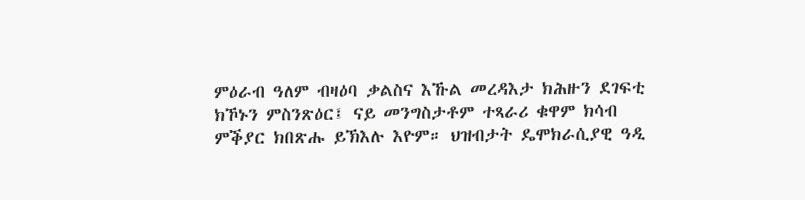ምዕራብ ዓለም ብዛዕባ ቃልስና እኹል መረዳእታ ክሕዙን ደገፍቲ ክኾኑን ምስንጽዕር፤ ናይ መንግስታቶም ተጻራሪ ቁዋም ክሳብ ምቕያር ክበጽሑ ይኽእሉ እዮም። ህዝብታት ዴሞክራሲያዊ ዓዲ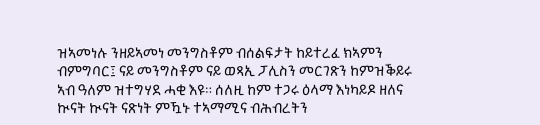ዝኣመነሉ ንዘይኣመነ መንግስቶም ብሰልፍታት ከይተረፈ ክኣምን ብምግባር፤ ናይ መንግስቶም ናይ ወጻኢ ፓሊስን መርገጽን ከምዝቕይሩ ኣብ ዓለም ዝተግሃደ ሓቂ እዩ። ሰለዚ ከም ተጋሩ ዕላማ እነካይዶ ዘለና ኲናት ኲናት ናጽነት ምዃኑ ተኣማሚና ብሕብረትን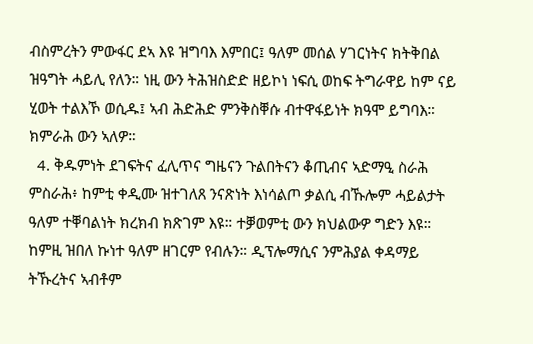ብስምረትን ምውፋር ደኣ እዩ ዝግባእ እምበር፤ ዓለም መሰል ሃገርነትና ክትቅበል ዝዓግት ሓይሊ የለን። ነዚ ውን ትሕዝስድድ ዘይኮነ ነፍሲ ወከፍ ትግራዋይ ከም ናይ ሂወት ተልእኾ ወሲዱ፤ ኣብ ሕድሕድ ምንቅስቐሱ ብተዋፋይነት ክዓሞ ይግባእ። ክምራሕ ውን ኣለዎ።
  4. ቅዱምነት ደገፍትና ፈሊጥና ግዜናን ጉልበትናን ቆጢብና ኣድማዒ ስራሕ ምስራሕ፥ ከምቲ ቀዲሙ ዝተገለጸ ንናጽነት እነሳልጦ ቃልሲ ብኹሎም ሓይልታት ዓለም ተቐባልነት ክረክብ ክጽገም እዩ። ተቓወምቲ ውን ክህልውዎ ግድን እዩ። ከምዚ ዝበለ ኩነተ ዓለም ዘገርም የብሉን። ዲፕሎማሲና ንምሕያል ቀዳማይ ትኹረትና ኣብቶም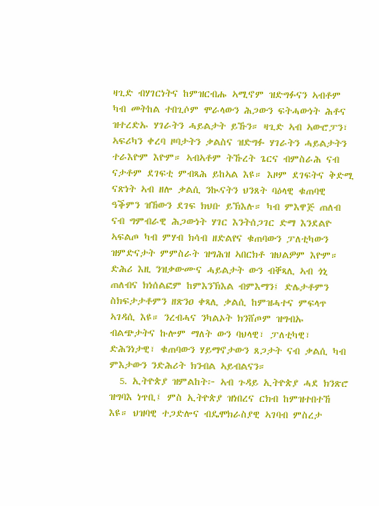ዛጊድ ብሃገርነትና ከምዝርብሑ ኣሚኖም ዝድግፉናን ኣብቶም ካብ መትከል ተበጊሶም ሞራላውን ሕጋውን ፍትሓውነት ሕቶና ዝተረድኡ ሃገራትን ሓይልታት ይኹን። ዛጊድ ኣብ ኣውሮፓን፣ ኣፍሪካን ቀረባ ዞባታትን ቃልስና ዝድግፉ ሃገራትን ሓይልታትን ተራእዮም እዮም። ኣብኣቶም ትኹረት ጌርና ብምስራሕ ናብ ናታቶም ደገፍቲ ምብጻሕ ይከኣል እዩ። እዞም ደገፍትና ቅድሚ ናጽነት ኣብ ዘሎ ቃልሲ ንኲናትን ህንጸት ባዕላዊ ቁጠባዊ ዓቕምን ዝኸውን ደገፍ ክህቡ ይኽእሉ። ካብ ምእዋጅ ጠለብ ናብ ግምብራዊ ሕጋውነት ሃገር እንትሰጋገር ድማ እንደልዮ ኣፍልጦ ካብ ምሃብ ክሳብ ዘድልየና ቁጠባውን ፓለቲካውን ዝምድናታት ምምስራት ዝግሕዝ ኣበርክቶ ዝህልዎም እዮም። ድሕሪ እዚ ንዝቃውሙና ሓይልታት ውን ብቐጻሊ ኣብ ጎኒ ጠለብና ክነሰልፎም ከምእንኽእል ብምእማን፤ ድሌታቶምን ስክፍታታቶምን ዘጽንዐ ቀጻሊ ቃልሲ ከምዝሓተና ምፍላጥ ኣገዳሲ እዩ። ንረብሓና ንካልኦት ክንሸጦም ዝግብኡ ብልጭታትና ኩሎም ማለት ውን ባህላዊ፣ ፓለቲካዊ፣ ድሕንነታዊ፣ ቁጠባውን ሃይማኖታውን ጸጋታት ናብ ቃልሲ ካብ ምእታውን ንድሕሪት ክንብል ኣይብልናን።
  5. ኢትዮጵያ ዝምልከት፦ ኣብ ጉዳይ ኢትዮጵያ ሓደ ክንጽሮ ዝግባእ ነጥቢ፤ ምስ ኢትዮጵያ ዝነበረና ርክብ ከምዝተበተኸ እዩ። ህዝባዊ ተጋድሎና ብዴሞክራስያዊ ኣገባብ ምስረታ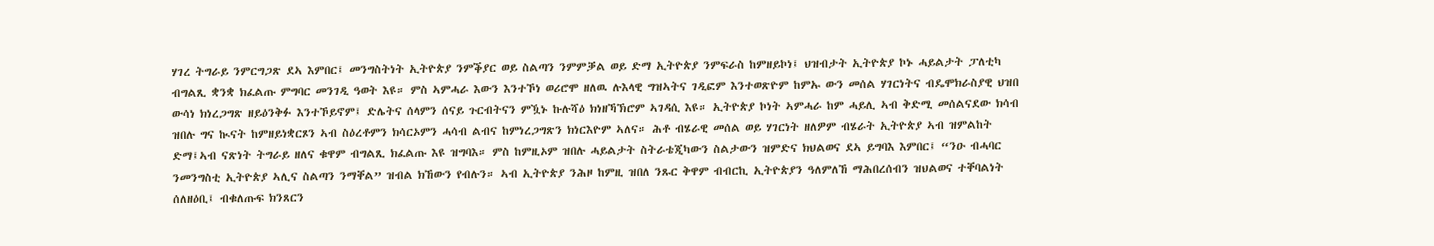ሃገረ ትግራይ ንምርግጋጽ ደኣ እምበር፤ መንግስትነት ኢትዮጵያ ንምቕያር ወይ ስልጣን ንምምቓል ወይ ድማ ኢትዮጵያ ንምፍራስ ከምዘይኮነ፤ ህዝብታት ኢትዮጵያ ኮኑ ሓይልታት ፓለቲካ ብግልጺ ቋንቋ ክፈልጡ ምግባር መንገዲ ዓወት እዩ። ምስ ኣምሓራ እውን እንተኾነ ወሪሮሞ ዘለዉ ሉእላዊ ግዝኣትና ገዲፎም እንተወጽዮም ከምኡ ውን መሰል ሃገርነትና ብዴሞክራስያዊ ህዝበ ውሳነ ክነረጋግጽ ዘይዕንቅፉ እንተኾይኖም፤ ድሌትና ሰላምን ሰናይ ጉርብትናን ምዃኑ ኩሉሻዕ ክነዘኻኽሮም ኣገዳሲ እዩ። ኢትዮጵያ ኮነት ኣምሓራ ከም ሓይሊ ኣብ ቅድሚ መሰልናደው ክሳብ ዝበሉ ግና ኲናት ከምዘይነቋርጾን ኣብ ስዕረቶምን ክሳርኦምን ሓሳብ ልብና ከምነረጋግጽን ክነርእዮም ኣለና። ሕቶ ብሄራዊ መሰል ወይ ሃገርነት ዘለዎም ብሄራት ኢትዮጵያ ኣብ ዝምልከት ድማ፤ኣብ ናጽነት ትግራይ ዘለና ቁዋም ብግልጺ ክፈልጡ እዩ ዝግባእ። ምስ ከምዚኦም ዝበሉ ሓይልታት ስትራቴጂካውን ስልታውን ዝምድና ክህልወና ደኣ ይግባእ እምበር፤ “ንዑ ብሓባር ንመንግስቲ ኢትዮጵያ ኣሊና ስልጣን ንማቐል” ዝብል ክኸውን የብሉን። ኣብ ኢትዮጵያ ንሕዞ ከምዚ ዝበለ ንጹር ቅዋም ብብርኪ ኢትዮጵያን ዓለምለኸ ማሕበረሰብን ዝህልወና ተቐባልነት ሰለዘዕቢ፤ ብቁለጡፍ ክንጸርን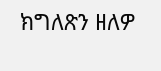ክግለጽን ዘለዎ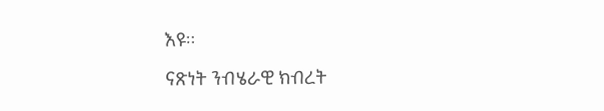እዩ።

ናጽነት ንብሄራዊ ክብረት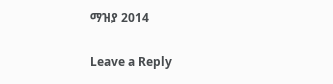ማዝያ 2014

Leave a Reply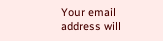Your email address will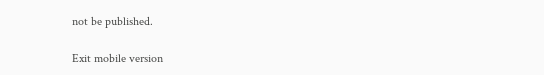not be published.

Exit mobile version